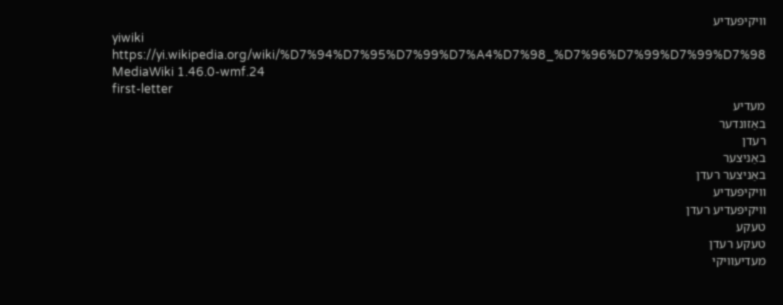װיקיפּעדיע
yiwiki
https://yi.wikipedia.org/wiki/%D7%94%D7%95%D7%99%D7%A4%D7%98_%D7%96%D7%99%D7%99%D7%98
MediaWiki 1.46.0-wmf.24
first-letter
מעדיע
באַזונדער
רעדן
באַניצער
באַניצער רעדן
װיקיפּעדיע
װיקיפּעדיע רעדן
טעקע
טעקע רעדן
מעדיעװיקי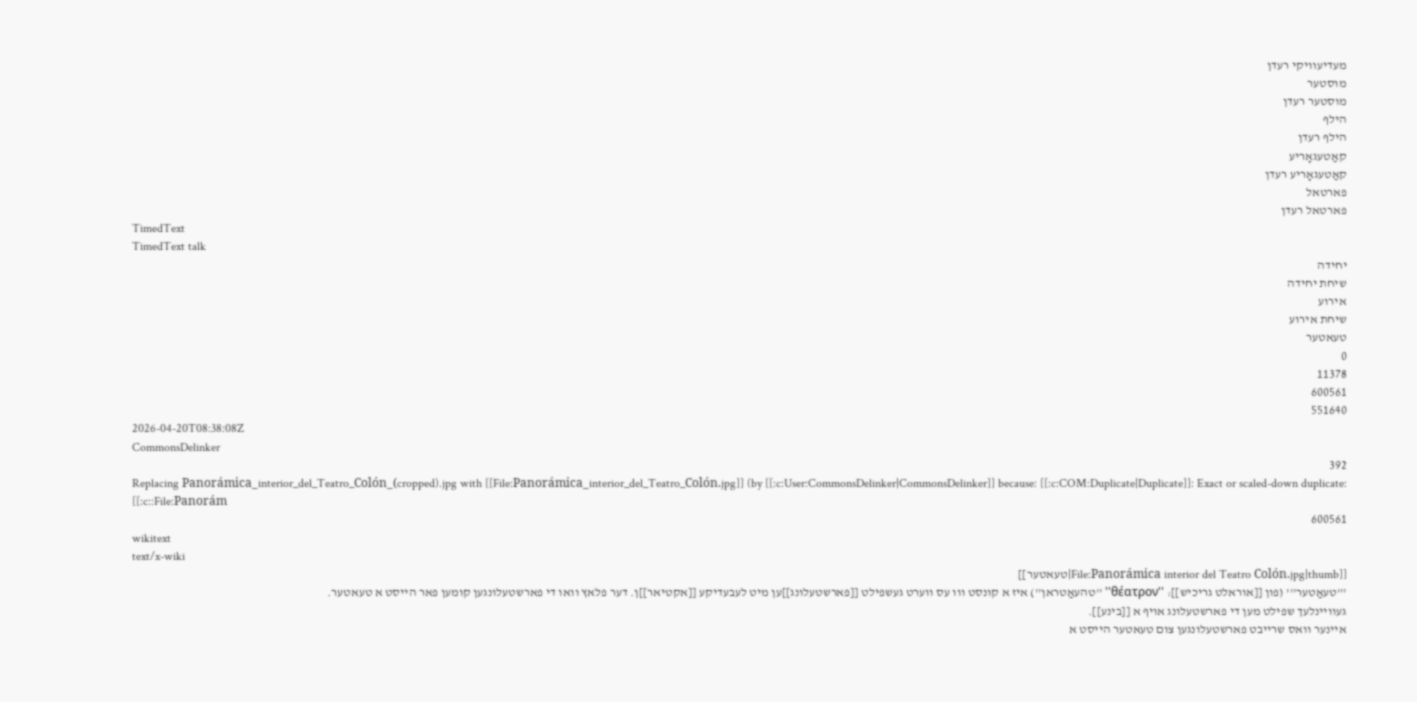מעדיעװיקי רעדן
מוסטער
מוסטער רעדן
הילף
הילף רעדן
קאַטעגאָריע
קאַטעגאָריע רעדן
פארטאל
פארטאל רעדן
TimedText
TimedText talk
יחידה
שיחת יחידה
אירוע
שיחת אירוע
טעאטער
0
11378
600561
551640
2026-04-20T08:38:08Z
CommonsDelinker
392
Replacing Panorámica_interior_del_Teatro_Colón_(cropped).jpg with [[File:Panorámica_interior_del_Teatro_Colón.jpg]] (by [[:c:User:CommonsDelinker|CommonsDelinker]] because: [[:c:COM:Duplicate|Duplicate]]: Exact or scaled-down duplicate: [[:c::File:Panorám
600561
wikitext
text/x-wiki
[[File:Panorámica interior del Teatro Colón.jpg|thumb|טעאטער]]
'''טעאַטער''' (פון [[אוראלט גריכיש]]: ''θέατρον'' ''טהעאַטראן'') איז א קונסט ווו עס ווערט געשפילט [[פארשטעלונג]]ען מיט לעבעדיקע [[אקטיאר]]ן. דער פלאץ וואו די פארשטעלונגען קומען פאר הייסט א טעאטער.
געוויינלעך שפילט מען די פארשטעלונג אויף א [[בינע]].
איינער וואס שרייבט פארשטעלונגען צום טעאטער הייסט א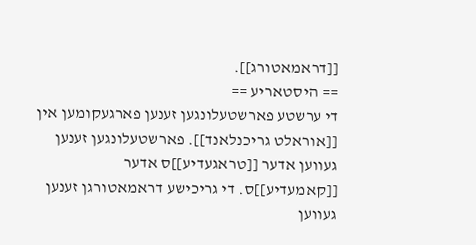[[דראמאטורג]].
== היסטאריע ==
די ערשטע פארשטעלונגען זענען פארגעקומען אין [[אוראלט גריכנלאנד]]. פארשטעלונגען זענען געווען אדער [[טראגעדיע]]ס אדער [[קאמעדיע]]ס. די גריכישע דראמאטורגן זענען געווען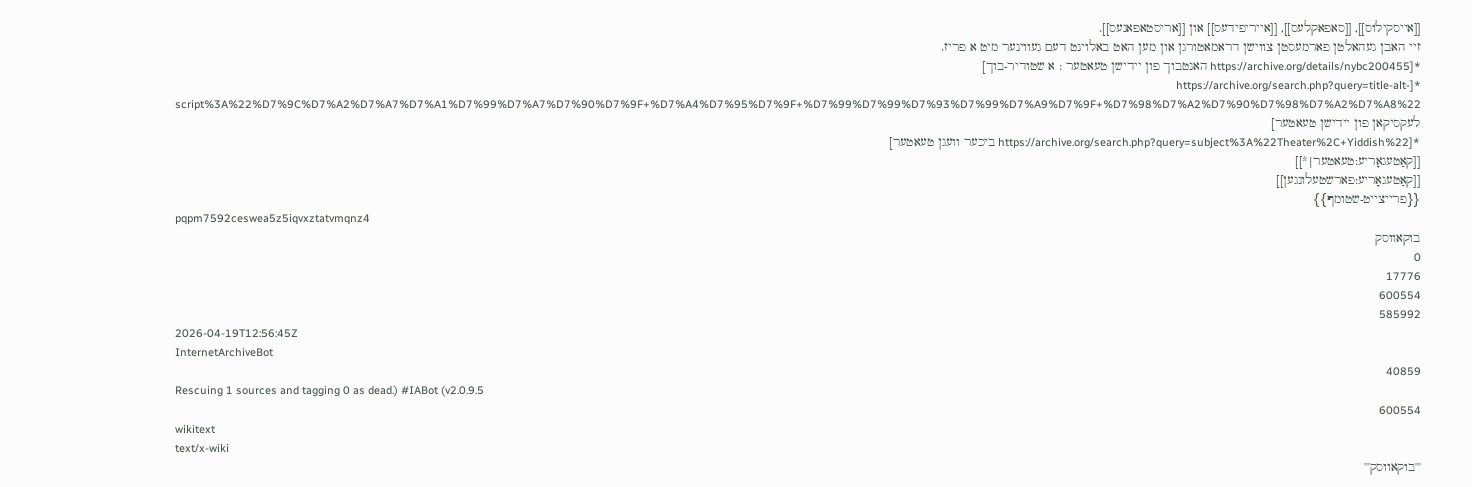[[אייסקילוס]], [[סאפאקלעס]], [[אייריפידעס]] און [[אריסטאפאנעס]].
זיי האבן געהאלטן פארמעסטן צווישן דראמאטורגן און מען האט באלוינט דעם געווינער מיט א פריז.
*[https://archive.org/details/nybc200455 האנטבוך פון יידישן טעאטער : א שטודיר-בוך]
*[https://archive.org/search.php?query=title-alt-script%3A%22%D7%9C%D7%A2%D7%A7%D7%A1%D7%99%D7%A7%D7%90%D7%9F+%D7%A4%D7%95%D7%9F+%D7%99%D7%99%D7%93%D7%99%D7%A9%D7%9F+%D7%98%D7%A2%D7%90%D7%98%D7%A2%D7%A8%22 לעקסיקאן פון יידישן טעאטער]
*[https://archive.org/search.php?query=subject%3A%22Theater%2C+Yiddish%22 ביכער וועגן טעאטער]
[[קאַטעגאָריע:טעאטער|*]]
[[קאַטעגאָריע:פארשטעלונגען]]
{{פרייצייט-שטומף}}
pqpm7592ceswea5z5iqvxztatvmqnz4
בוקאווסק
0
17776
600554
585992
2026-04-19T12:56:45Z
InternetArchiveBot
40859
Rescuing 1 sources and tagging 0 as dead.) #IABot (v2.0.9.5
600554
wikitext
text/x-wiki
'''בוקאווסק'''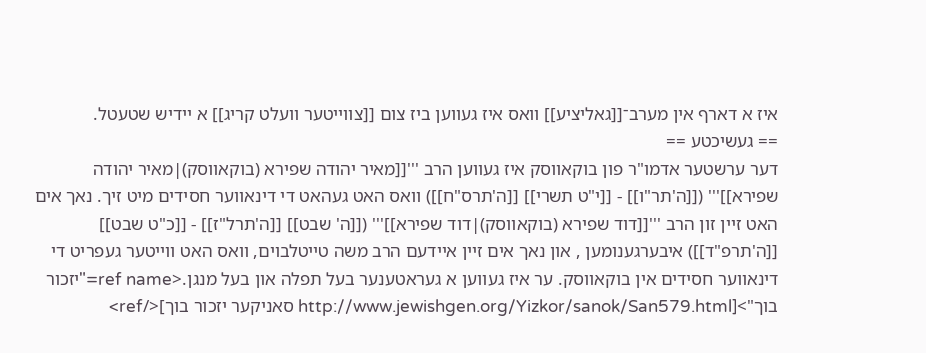איז א דארף אין מערב־[[גאליציע]] וואס איז געווען ביז צום [[צווייטער וועלט קריג]] א יידיש שטעטל.
== געשיכטע ==
דער ערשטער אדמו"ר פון בוקאווסק איז געווען הרב '''[[מאיר יהודה שפירא (בוקאווסק)|מאיר יהודה שפירא]]''' ([[ה'תר"ו]] - [[י"ט תשרי]] [[ה'תרס"ח]]) וואס האט געהאט די דינאווער חסידים מיט זיך. נאך אים האט זיין זון הרב '''[[דוד שפירא (בוקאווסק)|דוד שפירא]]''' ([[ה' שבט]] [[ה'תרל"ז]] - [[כ"ט שבט]] [[ה'תרפ"ד]]) איבערגענומען , און נאך אים זיין איידעם הרב משה טייטלבוים, וואס האט ווייטער געפריט די דינאווער חסידים אין בוקאווסק. ער איז געווען א געראטענער בעל תפלה און בעל מנגן.<ref name="יזכור בוך">[http://www.jewishgen.org/Yizkor/sanok/San579.html סאניקער יזכור בוך]</ref>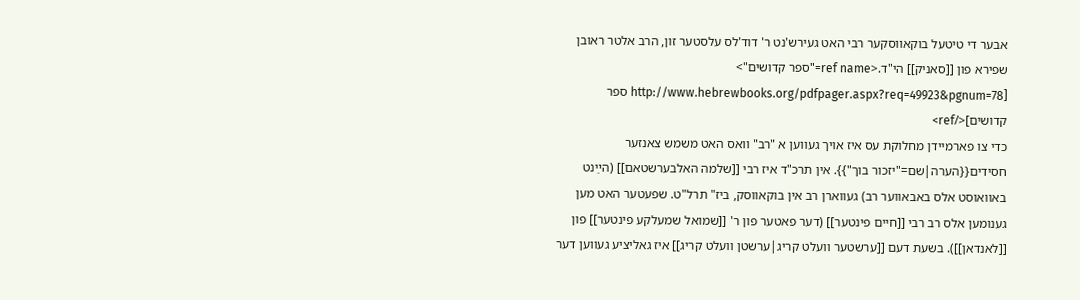אבער די טיטעל בוקאווסקער רבי האט געירש'נט ר' דוד'לס עלסטער זון, הרב אלטר ראובן שפירא פון [[סאניק]] הי"ד.<ref name="ספר קדושים">
[http://www.hebrewbooks.org/pdfpager.aspx?req=49923&pgnum=78 ספר קדושים]</ref>
כדי צו פארמיידן מחלוקת עס איז אויך געווען א "רב" וואס האט משמש צאנזער חסידים{{הערה|שם="יזכור בוך"}}. אין תרכ"ד איז רבי [[שלמה האלבערשטאם]] (הײַנט באוואוסט אלס באבאווער רב) געווארן רב אין בוקאווסק, ביז" תרל"ט. שפעטער האט מען גענומען אלס רב רבי [[חיים פינטער]] (דער פאטער פון ר' [[שמואל שמעלקע פינטער]] פון [[לאנדאן]]). בשעת דעם [[ערשטער וועלט קריג|ערשטן וועלט קריג]] איז גאליציע געווען דער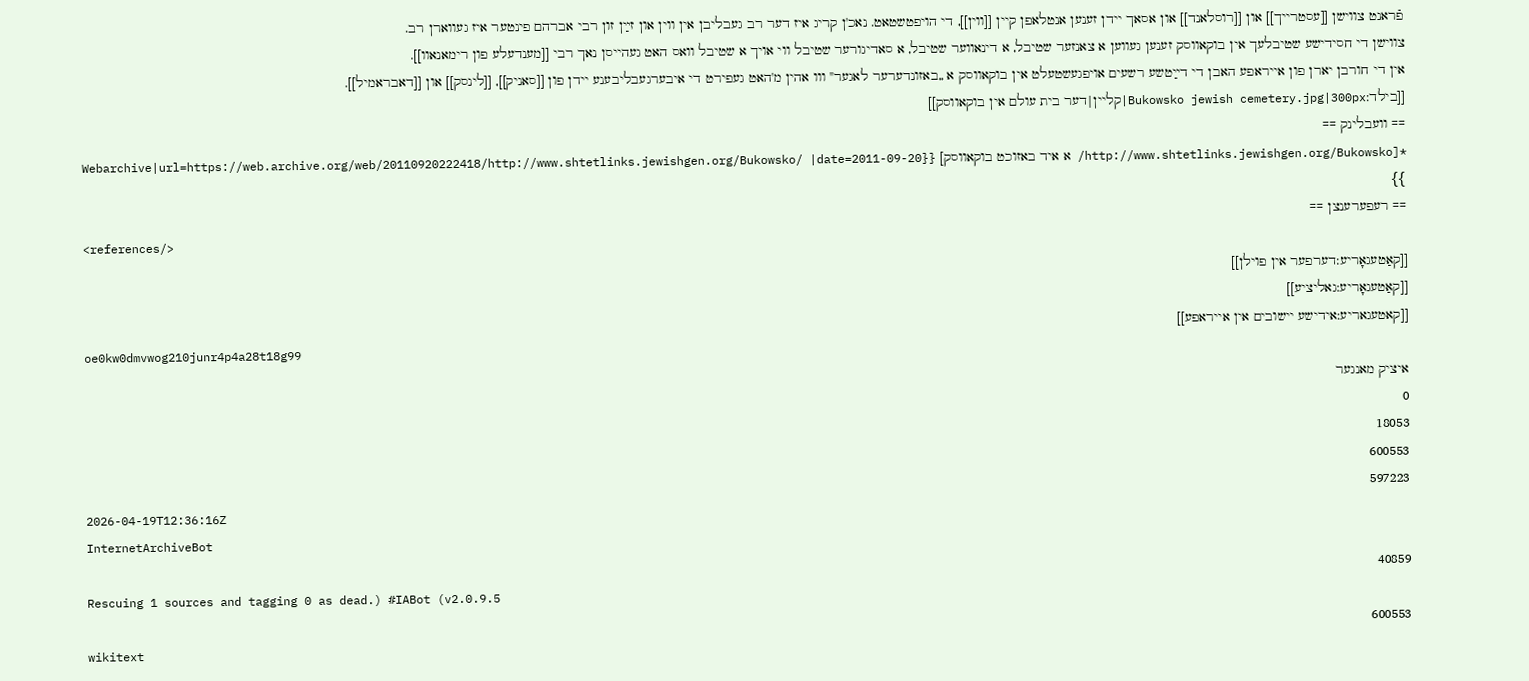פֿראנט צווישן [[עסטרייך]] און [[רוסלאנד]] און אסאך יידן זענען אנטלאפן קיין [[ווין]], די הויפטשטאט. נאכ'ן קריג איז דער רב געבליבן אין ווין און זײַן זון רבי אברהם פינטער איז געווארן רב.
צווישן די חסידישע שטיבלעך אין בוקאווסק זענען געווען א צאנזער שטיבל, א דינאווער שטיבל, א סאדיגורער שטיבל ווי אויך א שטיבל וואס האט געהייסן נאך רבי [[מענדעלע פון רימאנאוו]].
אין די חורבן יארן פון אייראפע האבן די דײַטשע רשעים אויפגעשטעלט אין בוקאווסק א „באזונדערער לאגער" ווו אהין מ'האט געפירט די איבערגעבליבענע יידן פון [[סאניק]], [[לינסק]] און [[דאבראמיל]].
[[בילד:Bukowsko jewish cemetery.jpg|300px|קליין|דער בית עולם אין בוקאווסק]]
== וועבלינק ==
*[http://www.shtetlinks.jewishgen.org/Bukowsko/ א איד באזוכט בוקאווסק] {{Webarchive|url=https://web.archive.org/web/20110920222418/http://www.shtetlinks.jewishgen.org/Bukowsko/ |date=2011-09-20 }}
== רעפערענצן ==
<references/>
[[קאַטעגאָריע:דערפער אין פוילן]]
[[קאַטעגאָריע:גאליציע]]
[[קאטעגאריע:אידישע יישובים אין אייראפע]]
oe0kw0dmvwog210junr4p4a28t18g99
איציק מאנגער
0
18053
600553
597223
2026-04-19T12:36:16Z
InternetArchiveBot
40859
Rescuing 1 sources and tagging 0 as dead.) #IABot (v2.0.9.5
600553
wikitext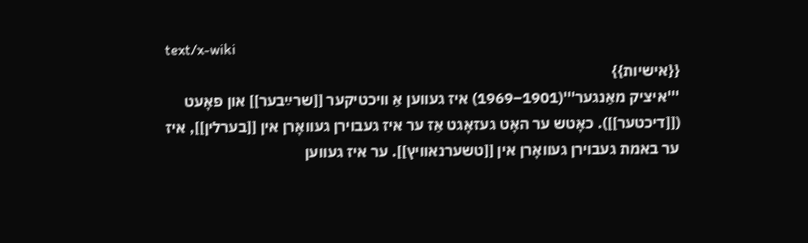text/x-wiki
{{אישיות}}
'''איציק מאַנגער'''(1901–1969) איז געווען אַ וויכטיקער [[שרײַבער]] און פאָעט ([[דיכטער]]). כאָטש ער האָט געזאָגט אַז ער איז געבוירן געוואָרן אין [[בערלין]], איז ער באמת געבױרן געװאָרן אין [[טשערנאוויץ]]. ער איז געווען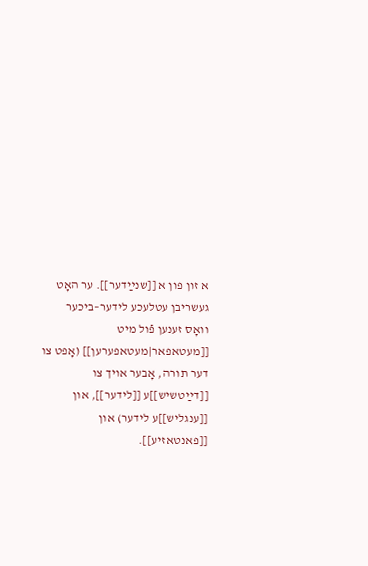א זון פון א [[שנײַדער]]. ער האָט געשריבן עטלעכע לידער–ביכער וואָס זענען פֿול מיט [[מעטאפאר|מעטאפערען]] (אָפט צו דער תורה, אָבער אויך צו [[דײַטשיש]]ע [[לידער]], און [[ענגליש]]ע לידער) און [[פאנטאזיע]].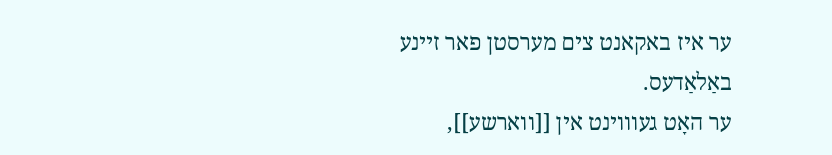ער איז באקאנט צים מערסטן פאר זיינע באַלאַדעס.
ער האָט געוווינט אין [[ווארשע]],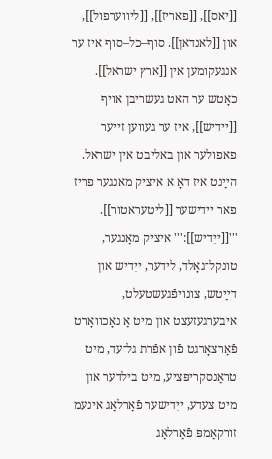[[יאס]], [[פאריז]], [[ליווערפול]], און [[לאנדאן]]. סוף–כל–סוף איז ער אנגעקומען אין [[ארץ ישראל]]. כאָטש ער האט געשריבן אויף [[יידיש]], איז ער געווען זייער פאפולער און באליבט אין ישראל.
הײַנט איז דאָ א איציק מאנגער פריז פאר יידישער [[ליטעראטור]].
'''[[ייִדיש]]:''' איציק מאַנגער, טונקל־גאָלד, לידער, ייִדיש און דײַטש, צונויפֿגעשטעלט, איבערגעזעצט און מיט אַ נאָכװאָרט פֿאַרצאָרגט פֿון אפֿרת גל־עד, מיט טראַנסקריפּציע, מיט בילדער און מיט צעדע, ייִדישער פֿאַרלאַג אינעמ זורקאַמפּ פֿאַרלאַג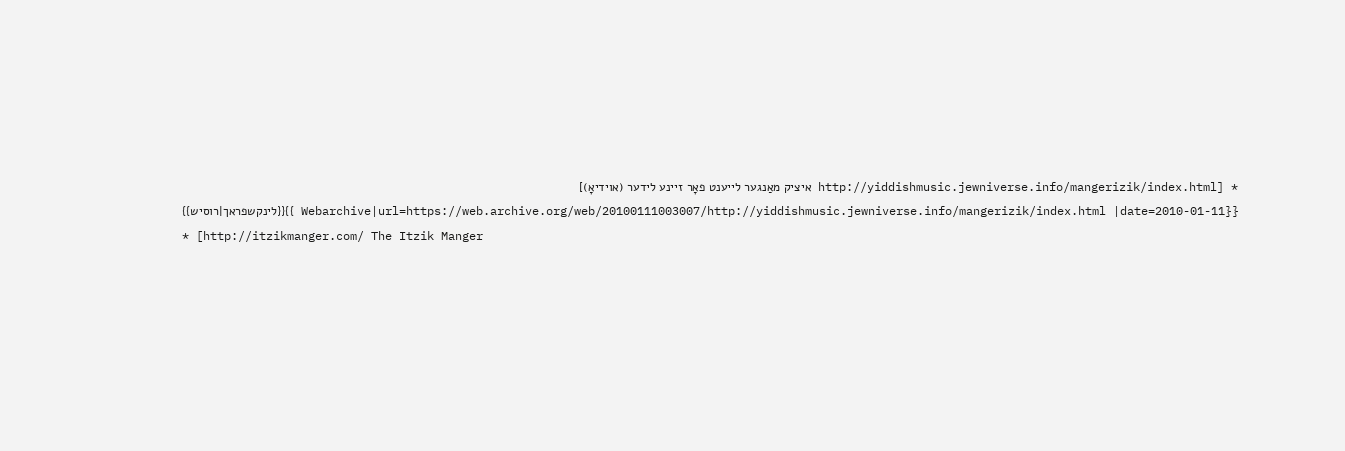* [http://yiddishmusic.jewniverse.info/mangerizik/index.html איציק מאַנגער לייענט פאָר זיינע לידער (אוידיאָ)] {{Webarchive|url=https://web.archive.org/web/20100111003007/http://yiddishmusic.jewniverse.info/mangerizik/index.html |date=2010-01-11 }}{{לינקשפראך|רוסיש}}
* [http://itzikmanger.com/ The Itzik Manger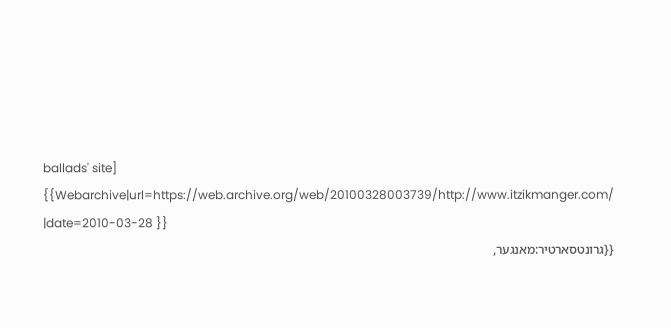ballads' site] {{Webarchive|url=https://web.archive.org/web/20100328003739/http://www.itzikmanger.com/ |date=2010-03-28 }}
{{גרונטסארטיר:מאנגער,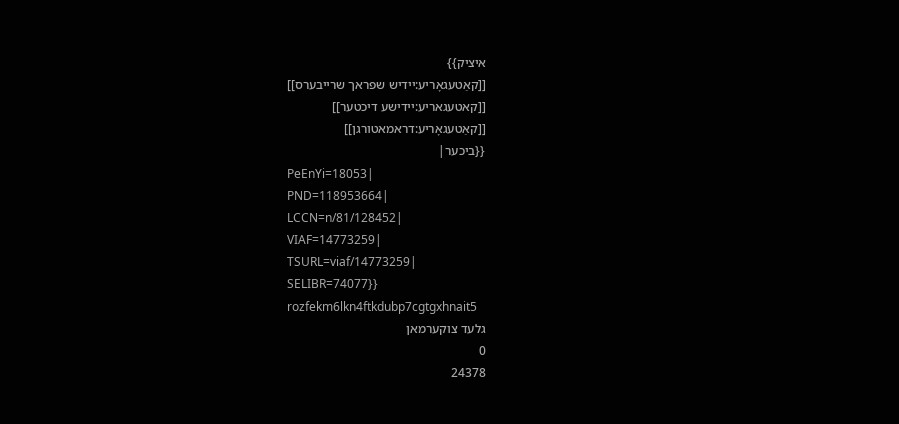איציק}}
[[קאַטעגאָריע:יידיש שפראך שרייבערס]]
[[קאטעגאריע:יידישע דיכטער]]
[[קאַטעגאָריע:דראמאטורגן]]
{{ביכער|
PeEnYi=18053|
PND=118953664|
LCCN=n/81/128452|
VIAF=14773259|
TSURL=viaf/14773259|
SELIBR=74077}}
rozfekm6lkn4ftkdubp7cgtgxhnait5
גלעד צוקערמאן
0
24378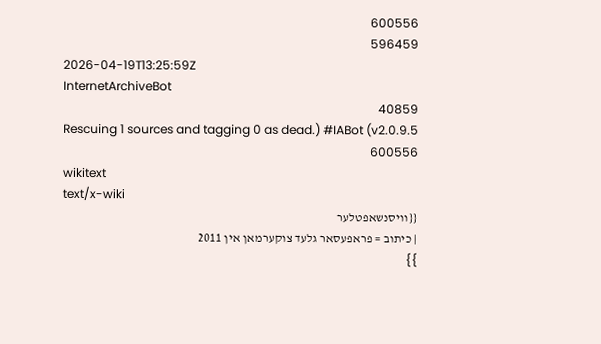600556
596459
2026-04-19T13:25:59Z
InternetArchiveBot
40859
Rescuing 1 sources and tagging 0 as dead.) #IABot (v2.0.9.5
600556
wikitext
text/x-wiki
{{וויסנשאפטלער
| כיתוב = פראפעסאר גלעד צוקערמאן אין 2011
}}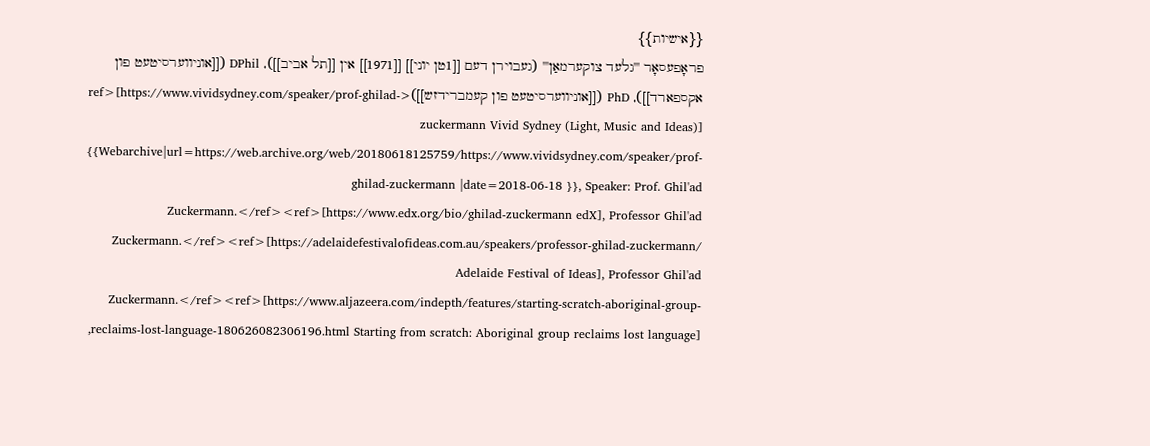{{אישיות}}
פראָפעסאָר '''גלעד צוקערמאַן''' (געבוירן דעם [[1טן יוני]] [[1971]] אין [[תל אביב]]), DPhil ([[אוניווערסיטעט פון אקספארד]]), PhD ([[אוניווערסיטעט פון קעמברידזש]])<ref>[https://www.vividsydney.com/speaker/prof-ghilad-zuckermann Vivid Sydney (Light, Music and Ideas)] {{Webarchive|url=https://web.archive.org/web/20180618125759/https://www.vividsydney.com/speaker/prof-ghilad-zuckermann |date=2018-06-18 }}, Speaker: Prof. Ghil'ad Zuckermann.</ref><ref>[https://www.edx.org/bio/ghilad-zuckermann edX], Professor Ghil'ad Zuckermann.</ref><ref>[https://adelaidefestivalofideas.com.au/speakers/professor-ghilad-zuckermann/ Adelaide Festival of Ideas], Professor Ghil'ad Zuckermann.</ref><ref>[https://www.aljazeera.com/indepth/features/starting-scratch-aboriginal-group-reclaims-lost-language-180626082306196.html Starting from scratch: Aboriginal group reclaims lost language],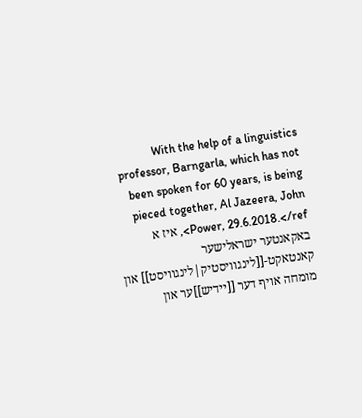With the help of a linguistics professor, Barngarla, which has not been spoken for 60 years, is being pieced together, Al Jazeera, John Power, 29.6.2018.</ref>, איז א באקאנטער ישראלישער קאנטאקט-[[לינגוויסטיק|לינגוויסט]] און מומחה אויף דער [[יידיש]]ער און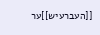[[העברעיש]]ער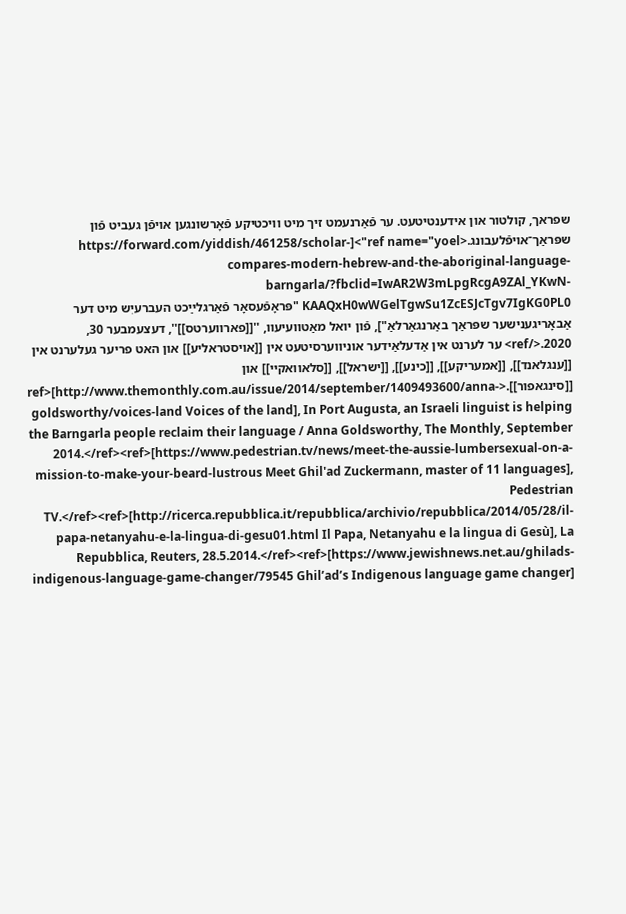שפראך, קולטור און אידענטיטעט. ער פֿאַרנעמט זיך מיט וויכטיקע פֿאָרשונגען אויפֿן געביט פֿון שפּראַך־אויפֿלעבונג.<ref name="yoel">[https://forward.com/yiddish/461258/scholar-compares-modern-hebrew-and-the-aboriginal-language-barngarla/?fbclid=IwAR2W3mLpgRcgA9ZAl_YKwN-KAAQxH0wWGelTgwSu1ZcESJcTgv7IgKG0PL0 "פּראָפֿעסאָר פֿאַרגלײַכט העברעיִש מיט דער אַבאָריגענישער שפּראַך באַרנגאַרלאַ"], פֿון יואל מאַטוועיעוו, ''[[פארווערטס]]'', דעצעמבער 30, 2020.</ref> ער לערנט אין אַדעלאַידער אוניווערסיטעט אין [[אויסטראליע]] און האט פריער געלערנט אין [[ענגלאנד]], [[אמעריקע]], [[כינע]], [[ישראל]], [[סלאוואקיי]] און [[סינגאפור]].<ref>[http://www.themonthly.com.au/issue/2014/september/1409493600/anna-goldsworthy/voices-land Voices of the land], In Port Augusta, an Israeli linguist is helping the Barngarla people reclaim their language / Anna Goldsworthy, The Monthly, September 2014.</ref><ref>[https://www.pedestrian.tv/news/meet-the-aussie-lumbersexual-on-a-mission-to-make-your-beard-lustrous Meet Ghil'ad Zuckermann, master of 11 languages], Pedestrian TV.</ref><ref>[http://ricerca.repubblica.it/repubblica/archivio/repubblica/2014/05/28/il-papa-netanyahu-e-la-lingua-di-gesu01.html Il Papa, Netanyahu e la lingua di Gesù], La Repubblica, Reuters, 28.5.2014.</ref><ref>[https://www.jewishnews.net.au/ghilads-indigenous-language-game-changer/79545 Ghil’ad’s Indigenous language game changer]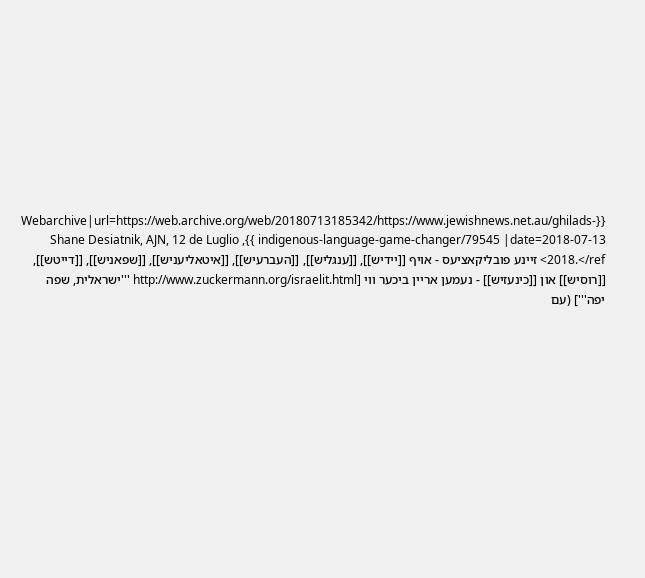{{Webarchive|url=https://web.archive.org/web/20180713185342/https://www.jewishnews.net.au/ghilads-indigenous-language-game-changer/79545 |date=2018-07-13 }}, Shane Desiatnik, AJN, 12 de Luglio 2018.</ref> זיינע פובליקאציעס - אויף [[יידיש]], [[ענגליש]], [[העברעיש]], [[איטאליעניש]], [[שפאניש]], [[דייטש]], [[רוסיש]] און [[כינעזיש]] - נעמען אריין ביכער ווי [http://www.zuckermann.org/israelit.html '''ישראלית, שפה יפה'''] (עם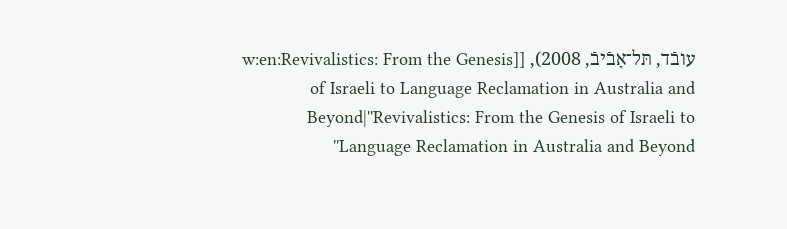עובֿד, תּל־אָבֿיבֿ, 2008), [[w:en:Revivalistics: From the Genesis of Israeli to Language Reclamation in Australia and Beyond|''Revivalistics: From the Genesis of Israeli to Language Reclamation in Australia and Beyond''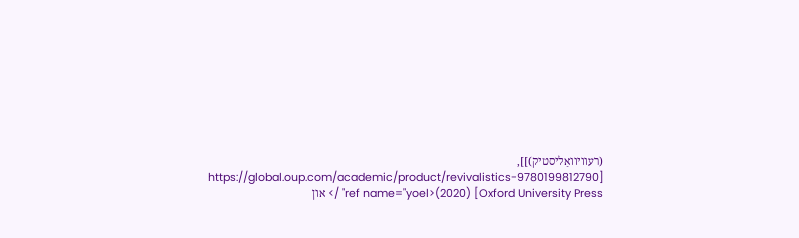(רעוויוואַליסטיק)]], [https://global.oup.com/academic/product/revivalistics-9780199812790 Oxford University Press] (2020)<ref name="yoel" /> און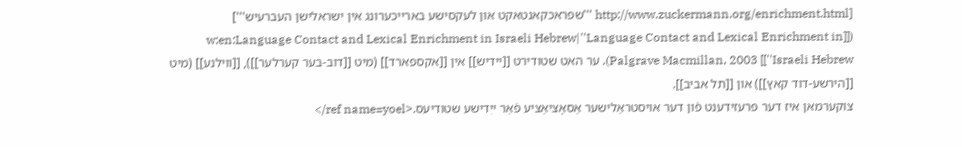[http://www.zuckermann.org/enrichment.html '''שפראכקאנטאקט און לעקסישע בארייכערונג אין ישראלישן העברעיש'''] ([[w:en:Language Contact and Lexical Enrichment in Israeli Hebrew|''Language Contact and Lexical Enrichment in Israeli Hebrew'']] Palgrave Macmillan, 2003). ער האט שטודירט [[יידיש]] אין [[אקספארד]] (מיט [[דוב-בער קערלער]]), [[ווילנע]] (מיט [[הירשע-דוד קאץ]]) און [[תל אביב]].
צוקערמאן איז דער פּרעזידענט פֿון דער אויסטראַלישער אַסאָציאַציע פֿאַר ייִדישע שטודיעס.<ref name=yoel/>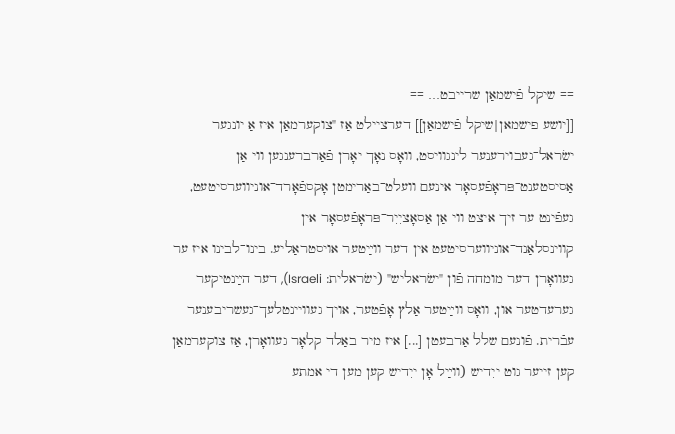== שיקל פֿישמאַן שרייבט… ==
[[יושע פישמאן|שיקל פֿישמאַן]] דערציילט אַז "צוקערמאַן איז אַ יונגער ישׂראל־געבוירענער לינגוויסט, וואָס נאָך יאָרן פֿאַרברענגען ווי אַן אַסיסטענט־פּראָפֿעסאָר אינעם וועלט־באַרימטן אָקספֿאָרד־אוניווערסיטעט, געפֿינט ער זיך איצט ווי אַן אַסאָציִיִר־פּראָפֿעסאָר אין קווינסלאַנד־אוניווערסיטעט אין דער ווײַטער אויסטראַליע. בינו־לבינו איז ער געוואָרן דער מומחה פֿון "ישׂראליש" (ישׂראלית: Israeli), דער הײַנטיקער גערעדטער און, וואָס ווײַטער אַלץ אָפֿטער, אויך געוויינטלעך־געשריבענער עבֿרית. פֿונעם שלל אַרבעטן [...] איז מיר באַלד קלאָר געוואָרן, אַז צוקערמאַן קען זייער גוט ייִדיש (ווײַל אָן ייִדיש קען מען די אמתע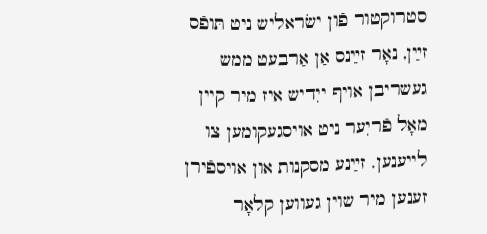סטרוקטור פֿון ישׂראליש ניט תּופֿס זײַן, נאָר זײַנס אַן אַרבעט ממש געשריבן אויף ייִדיש איז מיר קיין מאָל פֿריִער ניט אויסגעקומען צו לייענען. זײַנע מסקנות און אויספֿירן זענען מיר שוין געווען קלאָר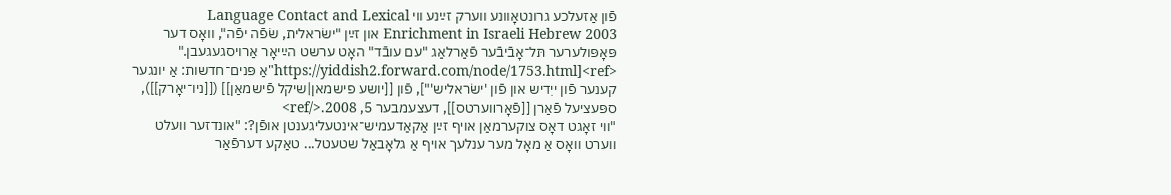פֿון אַזעלכע גרונטאָוונע ווערק זײַנע ווי Language Contact and Lexical Enrichment in Israeli Hebrew 2003 און זײַן "ישׂראלית, שׂפֿה יפֿה", וואָס דער פּאָפּולערער תּל־אָבֿיבֿער פֿאַרלאַג "עם עובֿד" האָט ערשט הײַיאָר אַרויסגעגעבן." <ref>[https://yiddish2.forward.com/node/1753.html"אַ פּנים־חדשות: אַ יונגער קענער פֿון ייִדיש און פֿון 'ישׂראליש'"], פֿון [[יושע פישמאן|שיקל פֿישמאַן]] ([[ניו־יאָרק]]), ספּעציעל פֿאַרן [[פֿאָרװערטס]], דעצעמבער 5, 2008.</ref>
"ווי זאָגט דאָס צוקערמאַן אויף זײַן אַקאַדעמיש־אינטעליגענטן אופֿן?: "אונדזער וועלט ווערט וואָס אַ מאָל מער ענלעך אויף אַ גלאָבאַל שטעטל... טאַקע דערפֿאַר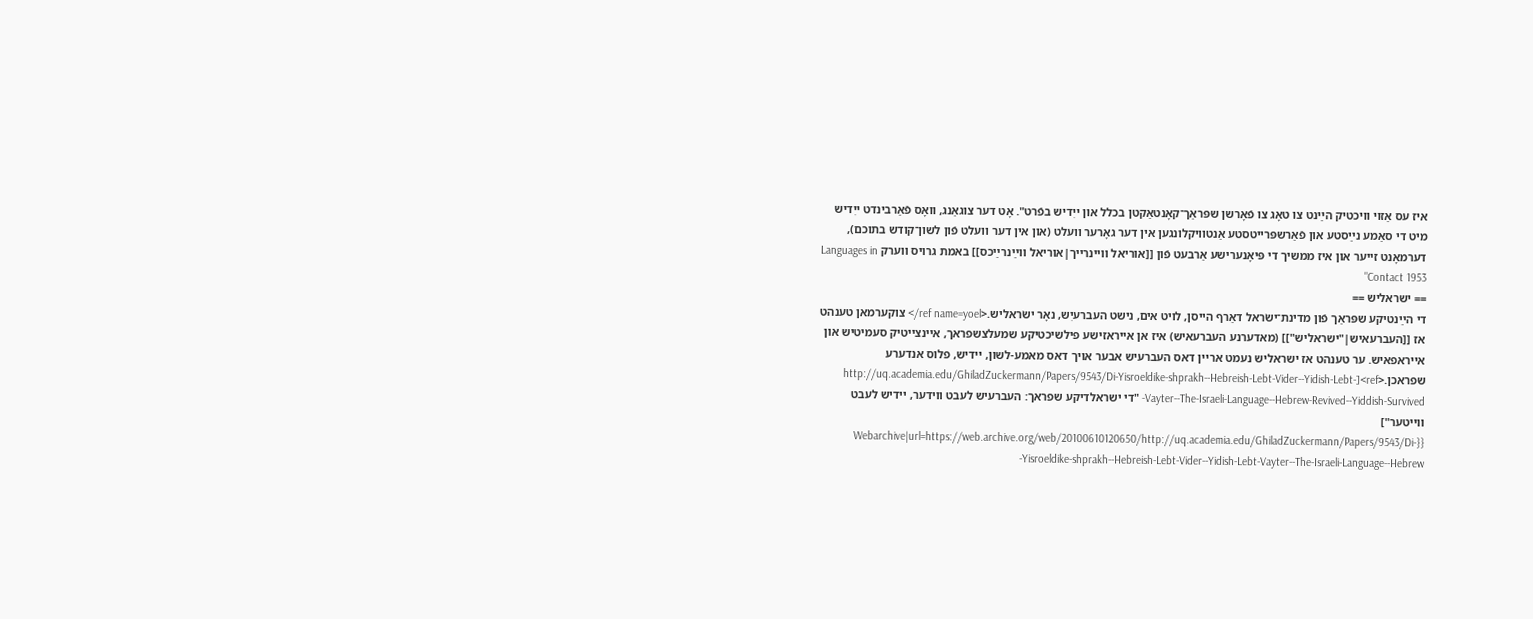איז עס אַזוי וויכטיק הײַנט צו טאָג צו פֿאָרשן שפּראַך־קאָנטאַקטן בכלל און ייִדיש בפֿרט". אָט דער צוגאַנג, וואָס פֿאַרבינדט ייִדיש מיט די סאַמע נײַסטע און פֿאַרשפּרייטסטע אַנטוויקלונגען אין דער גאָרער וועלט (און אין דער וועלט פֿון לשון־קודש בתוכם), דערמאָנט זייער און איז ממשיך די פּיאָנערישע אַרבעט פֿון [[אוריאל וויינרייך|אוריאל ווײַנרײַכס]] באמת גרויס ווערק Languages in Contact 1953"
== ישראליש ==
די הײַנטיקע שפּראַך פֿון מדינת־ישׂראל דאַרף הייסן, לויט אים, נישט העברעיִש, נאָר ישׂראליש.<ref name=yoel/> צוקערמאן טענהט אז [[העברעאיש|"ישראליש"]] (מאדערנע העברעאיש) איז אן אייראזישע פילשיכטיקע שמעלצשפראך, איינצייטיק סעמיטיש און אייראפאיש. ער טענהט אז ישראליש נעמט אריין דאס העברעיש אבער אויך דאס מאמע-לשון, יידיש, פלוס אנדערע שפראכן.<ref>[http://uq.academia.edu/GhiladZuckermann/Papers/9543/Di-Yisroeldike-shprakh--Hebreish-Lebt-Vider--Yidish-Lebt-Vayter--The-Israeli-Language--Hebrew-Revived--Yiddish-Survived- "די ישראלדיקע שפראך: העברעיש לעבט ווידער, יידיש לעבט ווייטער"] {{Webarchive|url=https://web.archive.org/web/20100610120650/http://uq.academia.edu/GhiladZuckermann/Papers/9543/Di-Yisroeldike-shprakh--Hebreish-Lebt-Vider--Yidish-Lebt-Vayter--The-Israeli-Language--Hebrew-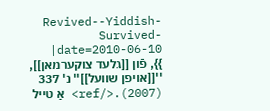Revived--Yiddish-Survived- |date=2010-06-10 }}, פֿון [[גלעד צוקערמאן]], ''[[אויפן שוועל]]'' נ' 337 (2007).</ref> אַ טייל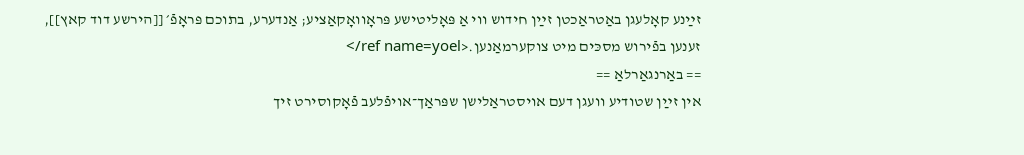זײַנע קאָלעגן באַטראַכטן זײַן חידוש ווי אַ פּאָליטישע פּראָוואָקאַציע; אַנדערע, בתוכם פּראָפֿ׳ [[הירשע דוד קאץ]], זענען בפֿירוש מסכּים מיט צוקערמאַנען.<ref name=yoel/>
== באַרנגאַרלאַ ==
אין זײַן שטודיע וועגן דעם אויסטראַלישן שפּראַך־אויפֿלעב פֿאָקוסירט זיך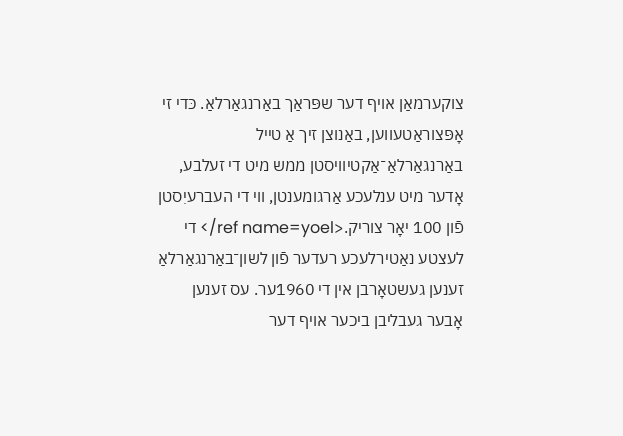צוקערמאַן אויף דער שפּראַך באַרנגאַרלאַ. כּדי זי אָפּצוראַטעווען, באַנוצן זיך אַ טייל באַרנגאַרלאַ־אַקטיוויסטן ממש מיט די זעלבע, אָדער מיט ענלעכע אַרגומענטן, ווי די העברעיִסטן פֿון 100 יאָר צוריק.<ref name=yoel/> די לעצטע נאַטירלעכע רעדער פֿון לשון־באַרנגאַרלאַ זענען געשטאָרבן אין די 1960ער. עס זענען אָבער געבליבן ביכער אויף דער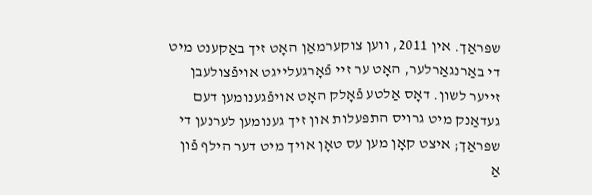שפּראַך. אין 2011, ווען צוקערמאַן האָט זיך באַקענט מיט די באַרנגאַרלער, האָט ער זיי פֿאָרגעלייגט אויפֿצולעבן זייער לשון. דאָס אַלטע פֿאָלק האָט אויפֿגענומען דעם געדאַנק מיט גרויס התפּעלות און זיך גענומען לערנען די שפּראַך; איצט קאָן מען עס טאָן אויך מיט דער הילף פֿון אַ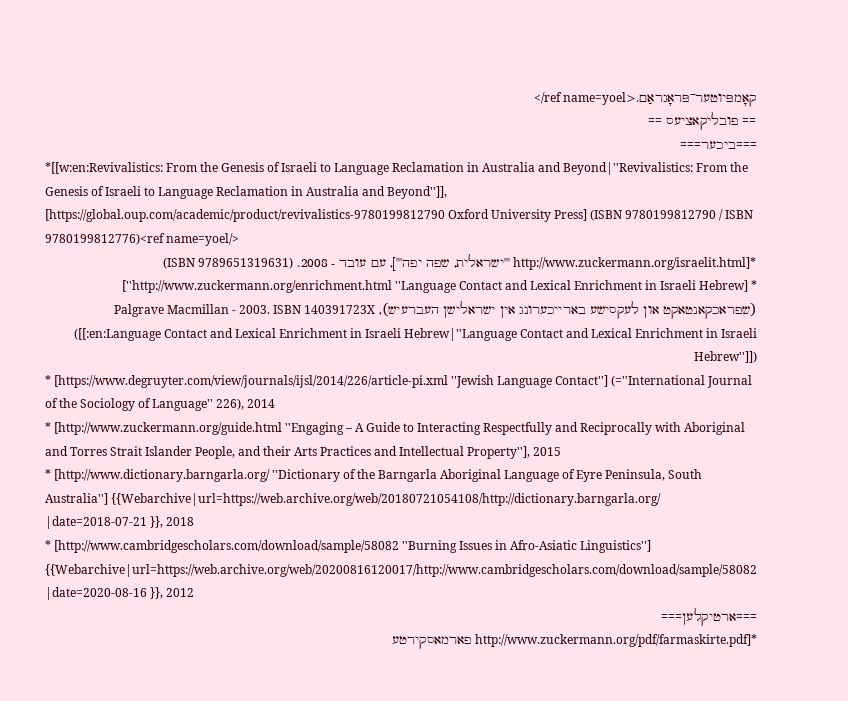קאָמפּיוטער־פּראָגראַם.<ref name=yoel/>
== פובליקאציעס ==
===ביכער===
*[[w:en:Revivalistics: From the Genesis of Israeli to Language Reclamation in Australia and Beyond|''Revivalistics: From the Genesis of Israeli to Language Reclamation in Australia and Beyond'']], [https://global.oup.com/academic/product/revivalistics-9780199812790 Oxford University Press] (ISBN 9780199812790 / ISBN 9780199812776)<ref name=yoel/>
*[http://www.zuckermann.org/israelit.html '''ישראלית, שפה יפה'''], עם עובד - 2008. (ISBN 9789651319631)
* [http://www.zuckermann.org/enrichment.html ''Language Contact and Lexical Enrichment in Israeli Hebrew''] (שפראכקאנטאקט און לעקסישע בארייכערונג אין ישראלישן העברעיש), Palgrave Macmillan - 2003. ISBN 140391723X ([[:en:Language Contact and Lexical Enrichment in Israeli Hebrew|''Language Contact and Lexical Enrichment in Israeli Hebrew'']])
* [https://www.degruyter.com/view/journals/ijsl/2014/226/article-pi.xml ''Jewish Language Contact''] (=''International Journal of the Sociology of Language'' 226), 2014
* [http://www.zuckermann.org/guide.html ''Engaging – A Guide to Interacting Respectfully and Reciprocally with Aboriginal and Torres Strait Islander People, and their Arts Practices and Intellectual Property''], 2015
* [http://www.dictionary.barngarla.org/ ''Dictionary of the Barngarla Aboriginal Language of Eyre Peninsula, South Australia''] {{Webarchive|url=https://web.archive.org/web/20180721054108/http://dictionary.barngarla.org/ |date=2018-07-21 }}, 2018
* [http://www.cambridgescholars.com/download/sample/58082 ''Burning Issues in Afro-Asiatic Linguistics''] {{Webarchive|url=https://web.archive.org/web/20200816120017/http://www.cambridgescholars.com/download/sample/58082 |date=2020-08-16 }}, 2012
===ארטיקלען===
*[http://www.zuckermann.org/pdf/farmaskirte.pdf פארמאסקירטע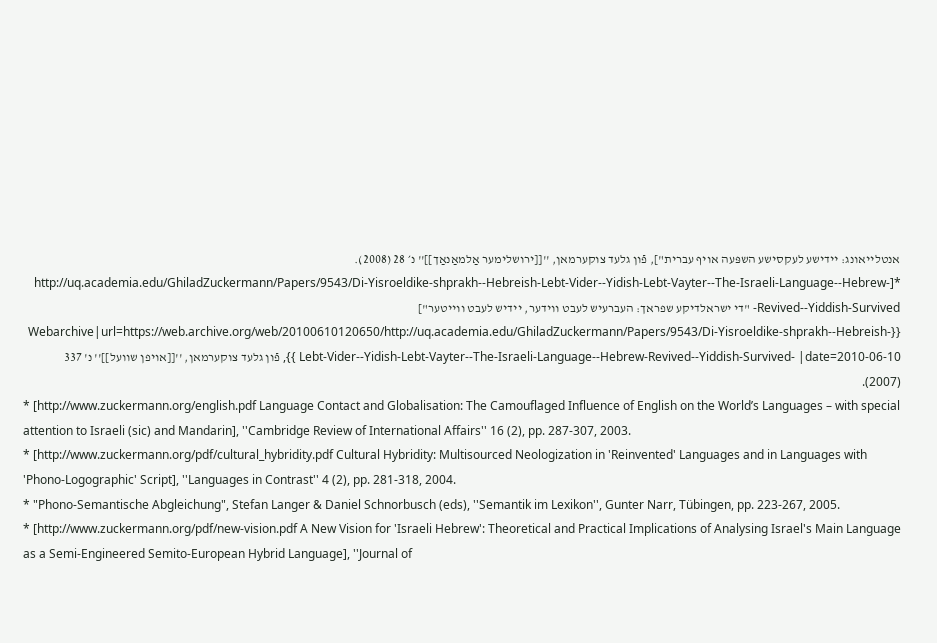אנטלייאונג: יידישע לעקסישע השפּעה אויף עברית"], פֿון גלעד צוקערמאן, ''[[ירושלימער אַלמאַנאַך]]'' נ׳ 28 (2008).
*[http://uq.academia.edu/GhiladZuckermann/Papers/9543/Di-Yisroeldike-shprakh--Hebreish-Lebt-Vider--Yidish-Lebt-Vayter--The-Israeli-Language--Hebrew-Revived--Yiddish-Survived- "די ישראלדיקע שפראך: העברעיש לעבט ווידער, יידיש לעבט ווייטער"] {{Webarchive|url=https://web.archive.org/web/20100610120650/http://uq.academia.edu/GhiladZuckermann/Papers/9543/Di-Yisroeldike-shprakh--Hebreish-Lebt-Vider--Yidish-Lebt-Vayter--The-Israeli-Language--Hebrew-Revived--Yiddish-Survived- |date=2010-06-10 }}, פֿון גלעד צוקערמאן, ''[[אויפן שוועל]]'' נ' 337 (2007).
* [http://www.zuckermann.org/english.pdf Language Contact and Globalisation: The Camouflaged Influence of English on the World’s Languages – with special attention to Israeli (sic) and Mandarin], ''Cambridge Review of International Affairs'' 16 (2), pp. 287-307, 2003.
* [http://www.zuckermann.org/pdf/cultural_hybridity.pdf Cultural Hybridity: Multisourced Neologization in 'Reinvented' Languages and in Languages with 'Phono-Logographic' Script], ''Languages in Contrast'' 4 (2), pp. 281-318, 2004.
* "Phono-Semantische Abgleichung", Stefan Langer & Daniel Schnorbusch (eds), ''Semantik im Lexikon'', Gunter Narr, Tübingen, pp. 223-267, 2005.
* [http://www.zuckermann.org/pdf/new-vision.pdf A New Vision for 'Israeli Hebrew': Theoretical and Practical Implications of Analysing Israel's Main Language as a Semi-Engineered Semito-European Hybrid Language], ''Journal of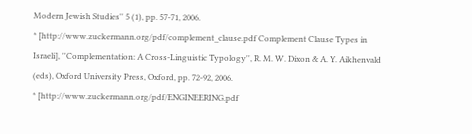Modern Jewish Studies'' 5 (1), pp. 57-71, 2006.
* [http://www.zuckermann.org/pdf/complement_clause.pdf Complement Clause Types in Israeli], ''Complementation: A Cross-Linguistic Typology'', R. M. W. Dixon & A. Y. Aikhenvald (eds), Oxford University Press, Oxford, pp. 72-92, 2006.
* [http://www.zuckermann.org/pdf/ENGINEERING.pdf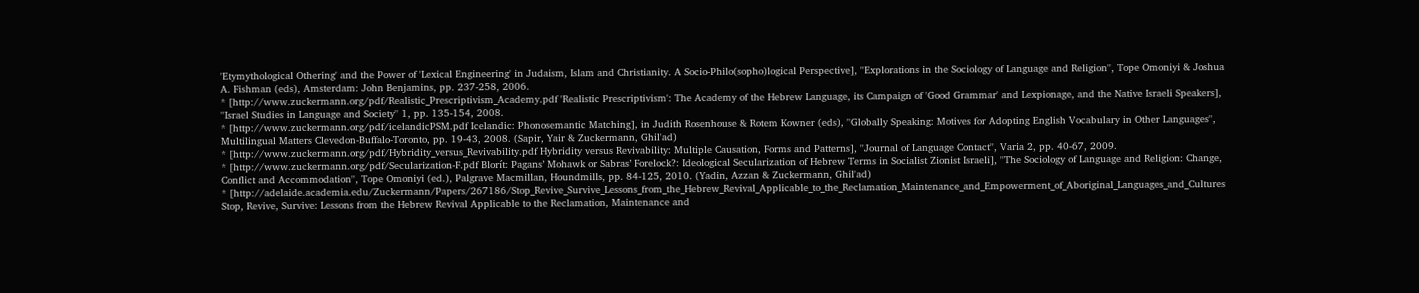'Etymythological Othering' and the Power of 'Lexical Engineering' in Judaism, Islam and Christianity. A Socio-Philo(sopho)logical Perspective], ''Explorations in the Sociology of Language and Religion'', Tope Omoniyi & Joshua A. Fishman (eds), Amsterdam: John Benjamins, pp. 237-258, 2006.
* [http://www.zuckermann.org/pdf/Realistic_Prescriptivism_Academy.pdf 'Realistic Prescriptivism': The Academy of the Hebrew Language, its Campaign of 'Good Grammar' and Lexpionage, and the Native Israeli Speakers], ''Israel Studies in Language and Society'' 1, pp. 135-154, 2008.
* [http://www.zuckermann.org/pdf/icelandicPSM.pdf Icelandic: Phonosemantic Matching], in Judith Rosenhouse & Rotem Kowner (eds), ''Globally Speaking: Motives for Adopting English Vocabulary in Other Languages'', Multilingual Matters Clevedon-Buffalo-Toronto, pp. 19-43, 2008. (Sapir, Yair & Zuckermann, Ghil'ad)
* [http://www.zuckermann.org/pdf/Hybridity_versus_Revivability.pdf Hybridity versus Revivability: Multiple Causation, Forms and Patterns], ''Journal of Language Contact'', Varia 2, pp. 40-67, 2009.
* [http://www.zuckermann.org/pdf/Secularization-F.pdf Blorít: Pagans’ Mohawk or Sabras’ Forelock?: Ideological Secularization of Hebrew Terms in Socialist Zionist Israeli], ''The Sociology of Language and Religion: Change, Conflict and Accommodation'', Tope Omoniyi (ed.), Palgrave Macmillan, Houndmills, pp. 84-125, 2010. (Yadin, Azzan & Zuckermann, Ghil'ad)
* [http://adelaide.academia.edu/Zuckermann/Papers/267186/Stop_Revive_Survive_Lessons_from_the_Hebrew_Revival_Applicable_to_the_Reclamation_Maintenance_and_Empowerment_of_Aboriginal_Languages_and_Cultures Stop, Revive, Survive: Lessons from the Hebrew Revival Applicable to the Reclamation, Maintenance and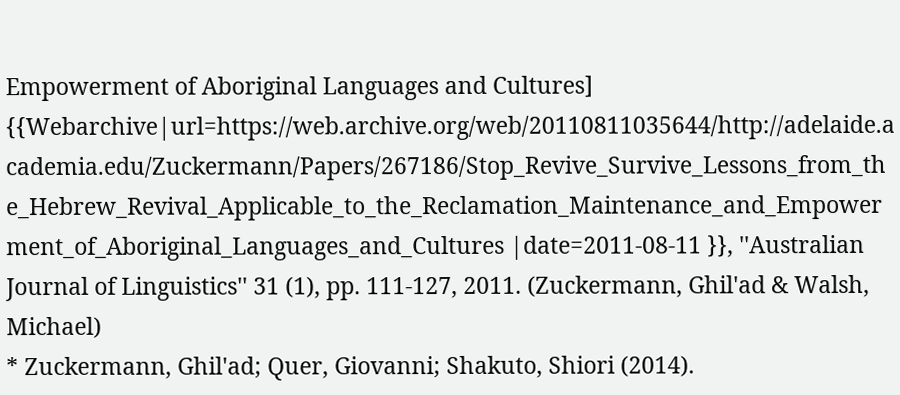Empowerment of Aboriginal Languages and Cultures] {{Webarchive|url=https://web.archive.org/web/20110811035644/http://adelaide.academia.edu/Zuckermann/Papers/267186/Stop_Revive_Survive_Lessons_from_the_Hebrew_Revival_Applicable_to_the_Reclamation_Maintenance_and_Empowerment_of_Aboriginal_Languages_and_Cultures |date=2011-08-11 }}, ''Australian Journal of Linguistics'' 31 (1), pp. 111-127, 2011. (Zuckermann, Ghil'ad & Walsh, Michael)
* Zuckermann, Ghil'ad; Quer, Giovanni; Shakuto, Shiori (2014).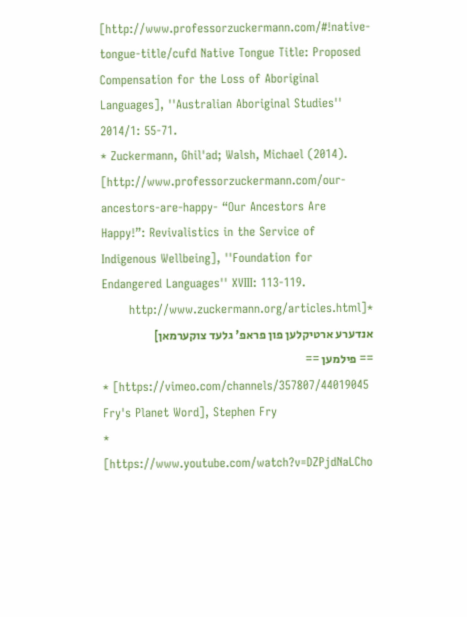[http://www.professorzuckermann.com/#!native-tongue-title/cufd Native Tongue Title: Proposed Compensation for the Loss of Aboriginal Languages], ''Australian Aboriginal Studies'' 2014/1: 55-71.
* Zuckermann, Ghil'ad; Walsh, Michael (2014). [http://www.professorzuckermann.com/our-ancestors-are-happy- “Our Ancestors Are Happy!”: Revivalistics in the Service of Indigenous Wellbeing], ''Foundation for Endangered Languages'' XVIII: 113-119.
*[http://www.zuckermann.org/articles.html אנדערע ארטיקלען פון פראפ' גלעד צוקערמאן]
== פילמען ==
* [https://vimeo.com/channels/357807/44019045 Fry's Planet Word], Stephen Fry
* [https://www.youtube.com/watch?v=DZPjdNaLCho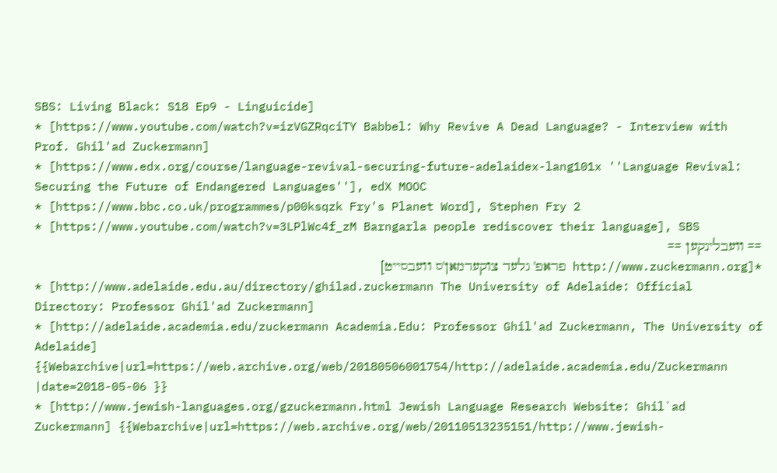SBS: Living Black: S18 Ep9 - Linguicide]
* [https://www.youtube.com/watch?v=izVGZRqciTY Babbel: Why Revive A Dead Language? - Interview with Prof. Ghil'ad Zuckermann]
* [https://www.edx.org/course/language-revival-securing-future-adelaidex-lang101x ''Language Revival: Securing the Future of Endangered Languages''], edX MOOC
* [https://www.bbc.co.uk/programmes/p00ksqzk Fry's Planet Word], Stephen Fry 2
* [https://www.youtube.com/watch?v=3LPlWc4f_zM Barngarla people rediscover their language], SBS
== וועבלינקען ==
*[http://www.zuckermann.org פראפ' גלעד צוקערמאן'ס וועבסייט]
* [http://www.adelaide.edu.au/directory/ghilad.zuckermann The University of Adelaide: Official Directory: Professor Ghil'ad Zuckermann]
* [http://adelaide.academia.edu/zuckermann Academia.Edu: Professor Ghil'ad Zuckermann, The University of Adelaide] {{Webarchive|url=https://web.archive.org/web/20180506001754/http://adelaide.academia.edu/Zuckermann |date=2018-05-06 }}
* [http://www.jewish-languages.org/gzuckermann.html Jewish Language Research Website: Ghil`ad Zuckermann] {{Webarchive|url=https://web.archive.org/web/20110513235151/http://www.jewish-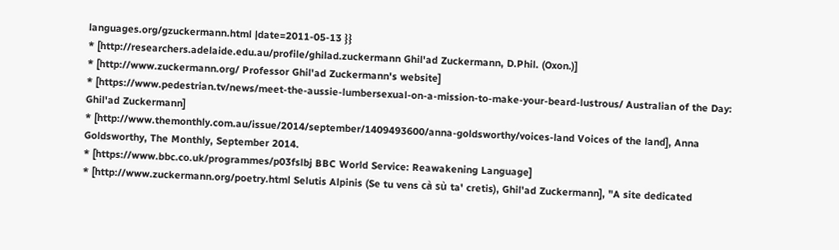languages.org/gzuckermann.html |date=2011-05-13 }}
* [http://researchers.adelaide.edu.au/profile/ghilad.zuckermann Ghil'ad Zuckermann, D.Phil. (Oxon.)]
* [http://www.zuckermann.org/ Professor Ghil'ad Zuckermann's website]
* [https://www.pedestrian.tv/news/meet-the-aussie-lumbersexual-on-a-mission-to-make-your-beard-lustrous/ Australian of the Day: Ghil'ad Zuckermann]
* [http://www.themonthly.com.au/issue/2014/september/1409493600/anna-goldsworthy/voices-land Voices of the land], Anna Goldsworthy, The Monthly, September 2014.
* [https://www.bbc.co.uk/programmes/p03fslbj BBC World Service: Reawakening Language]
* [http://www.zuckermann.org/poetry.html Selutis Alpinis (Se tu vens cà sù ta' cretis), Ghil'ad Zuckermann], "A site dedicated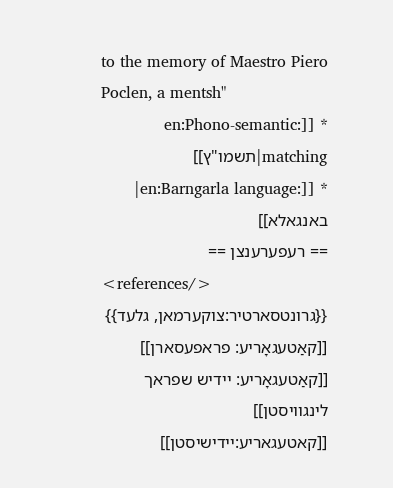to the memory of Maestro Piero Poclen, a mentsh"
* [[:en:Phono-semantic matching|תשמו"ץ]]
* [[:en:Barngarla language| באנגאלא]]
== רעפערענצן ==
<references/>
{{גרונטסארטיר:צוקערמאן, גלעד}}
[[קאַטעגאָריע: פראפעסארן]]
[[קאַטעגאָריע: יידיש שפראך לינגוויסטן]]
[[קאטעגאריע:יידישיסטן]]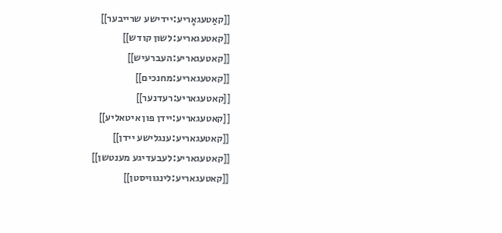[[קאַטעגאָריע:יידישע שרייבער]]
[[קאטעגאריע:לשון קודש]]
[[קאטעגאריע:העברעיש]]
[[קאטעגאריע:מחנכים]]
[[קאטעגאריע:רעדנער]]
[[קאטעגאריע:יידן פון איטאליע]]
[[קאטעגאריע:ענגלישע יידן]]
[[קאטעגאריע:לעבעדיגע מענטשן]]
[[קאטעגאריע:לינגוויסטן]]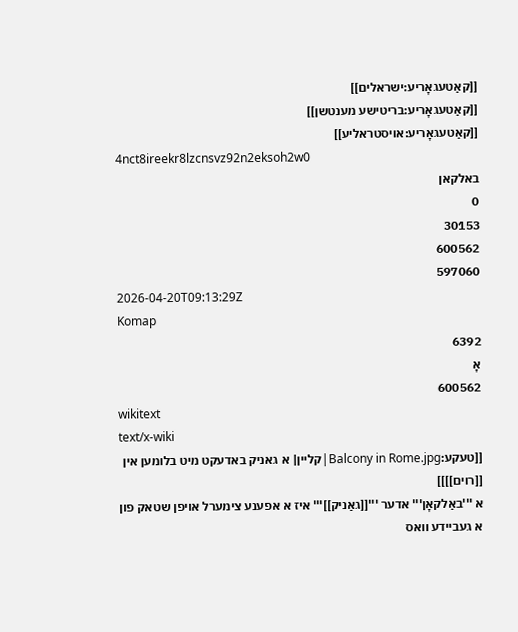[[קאַטעגאָריע:ישראלים]]
[[קאַטעגאָריע:בריטישע מענטשן]]
[[קאַטעגאָריע:אויסטראליע]]
4nct8ireekr8lzcnsvz92n2eksoh2w0
באלקאן
0
30153
600562
597060
2026-04-20T09:13:29Z
Komap
6392
אָ
600562
wikitext
text/x-wiki
[[טעקע:Balcony in Rome.jpg|קליין| א גאניק באדעקט מיט בלומען אין [[רוים]]]]
א '''באַלקאָן''' אדער '''[[גאַניק]]''' איז א אפענע צימערל אויפן שטאק פון א געביידע וואס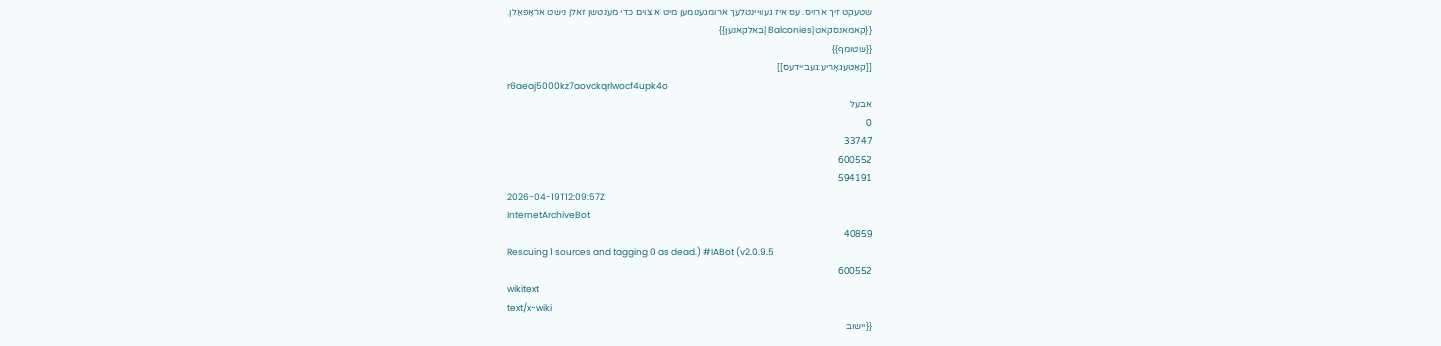שטעקט זיך ארויס. עס איז געוויינטלעך ארומגענומען מיט א צוים כדי מענטשן זאלן נישט אראָפאַלן.
{{קאמאנסקאט|Balconies |באלקאנען}}
{{שטומף}}
[[קאַטעגאָריע:געביידעס]]
r6aeaj5000kz7aovckqrlwocf4upk4o
אבעל
0
33747
600552
594191
2026-04-19T12:09:57Z
InternetArchiveBot
40859
Rescuing 1 sources and tagging 0 as dead.) #IABot (v2.0.9.5
600552
wikitext
text/x-wiki
{{יישוב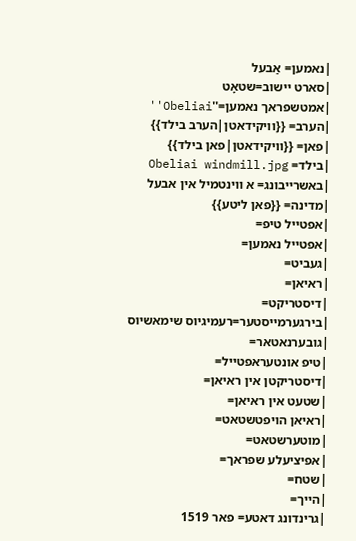|נאמען= אַבעל
|סארט יישוב=שטאָט
|אמטשפראך נאמען=''Obeliai''
|הערב= {{וויקידאטן|הערב בילד}}
|פאן= {{וויקידאטן|פאן בילד}}
|בילד= Obeliai windmill.jpg
|באשרייבונג= א ווינטמיל אין אבעל
|מדינה= {{פאן ליטע}}
|אפטייל טיפ=
|אפטייל נאמען=
|געביט=
|ראיאן=
|דיסטריקט=
|בירגערמייסטער=רעמיגיוס שימאשיוס
|גובערנאטאר=
|טיפ אונטעראפטייל=
|דיסטריקטן אין ראיאן=
|שטעט אין ראיאן=
|ראיאן הויפטשטאט=
|מוטערשטאט=
|אפיציעלע שפראך=
|שטח=
|הייך=
|גרינדונג דאטע= פאר 1519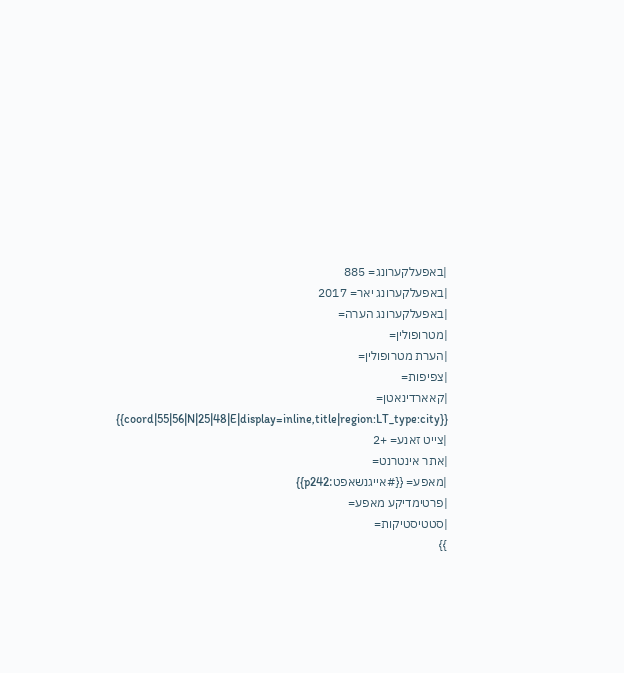|באפעלקערונג= 885
|באפעלקערונג יאר= 2017
|באפעלקערונג הערה=
|מטרופולין=
|הערת מטרופולין=
|צפיפות=
|קאארדינאטן= {{coord|55|56|N|25|48|E|display=inline,title|region:LT_type:city}}
|צייט זאנע= +2
|אתר אינטרנט=
|מאפע= {{#אייגנשאפט:p242}}
|פרטימדיקע מאפע=
|סטטיסטיקות=
}}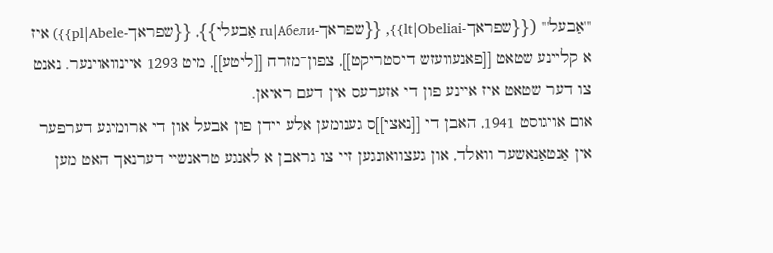'''אַבעל''' ({{שפראך-lt|Obeliai}}, {{שפראך-ru|Абели אַבעלי}}, {{שפראך-pl|Abele}}) איז א קליינע שטאט [[פאנעוועזש דיסטריקט]], צפון־מזרח [[ליטע]], מיט 1293 איינוואוינער. נאנט צו דער שטאט איז איינע פון די אזערעס אין דעם ראיאן.
אום אויגוסט 1941, האבן די [[נאצי]]ס גענומען אלע יידן פון אבעל און די ארומיגע דערפער אין אַנטאַנאשער וואלד, און געצוואונגען זיי צו גראבן א לאנגע טראנשיי דערנאך האט מען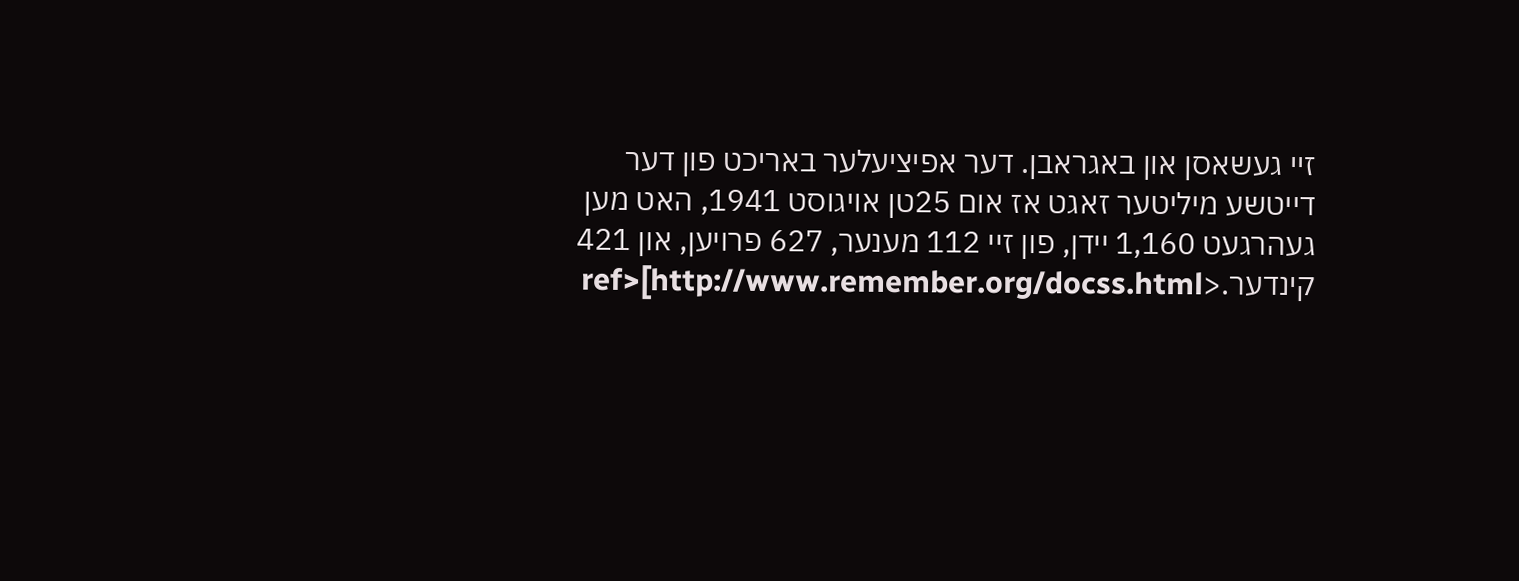זיי געשאסן און באגראבן. דער אפיציעלער באריכט פון דער דייטשע מיליטער זאגט אז אום 25טן אויגוסט 1941, האט מען געהרגעט 1,160 יידן, פון זיי 112 מענער, 627 פרויען, און 421 קינדער.<ref>[http://www.remember.org/docss.html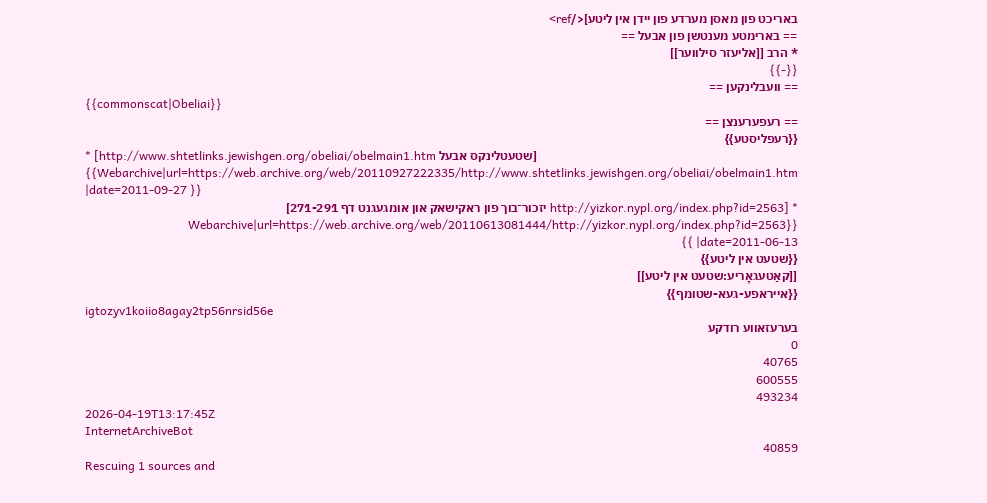באריכט פון מאסן מערדע פון יידן אין ליטע]</ref>
== בארימטע מענטשן פון אבעל ==
* הרב [[אליעזר סילווער]]
{{-}}
== וועבלינקען ==
{{commonscat|Obeliai}}
== רעפערענצן ==
{{רעפליסטע}}
* [http://www.shtetlinks.jewishgen.org/obeliai/obelmain1.htm שטעטלינקס אבעל] {{Webarchive|url=https://web.archive.org/web/20110927222335/http://www.shtetlinks.jewishgen.org/obeliai/obelmain1.htm |date=2011-09-27 }}
* [http://yizkor.nypl.org/index.php?id=2563 יזכור־בוך פון ראקישאק און אומגעגנט דף 271-291] {{Webarchive|url=https://web.archive.org/web/20110613081444/http://yizkor.nypl.org/index.php?id=2563 |date=2011-06-13 }}
{{שטעט אין ליטע}}
[[קאַטעגאָריע:שטעט אין ליטע]]
{{אייראפע-געא-שטומף}}
igtozyv1koiio8agay2tp56nrsid56e
בערעזאווע רודקע
0
40765
600555
493234
2026-04-19T13:17:45Z
InternetArchiveBot
40859
Rescuing 1 sources and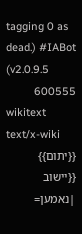tagging 0 as dead.) #IABot (v2.0.9.5
600555
wikitext
text/x-wiki
{{יתום}}
{{יישוב
|נאמען=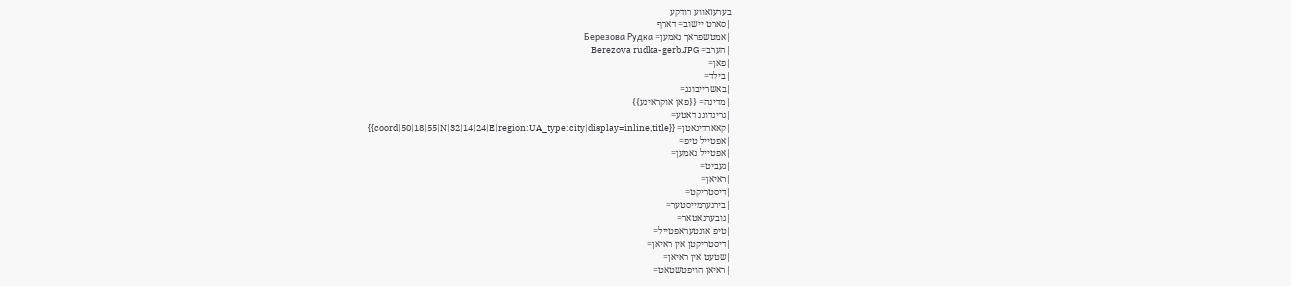בערעזאווע רודקע
|סארט יישוב= דארף
|אמטשפראך נאמען= Березова Рудка
|הערב= Berezova rudka-gerb.JPG
|פאן=
|בילד=
|באשרייבונג=
|מדינה= {{פאן אוקראינע}}
|גרינדונג דאטע=
|קאארדינאטן= {{coord|50|18|55|N|32|14|24|E|region:UA_type:city|display=inline,title}}
|אפטייל טיפ=
|אפטייל נאמען=
|געביט=
|ראיאן=
|דיסטריקט=
|בירגערמייסטער=
|גובערנאטאר=
|טיפ אונטעראפטייל=
|דיסטריקטן אין ראיאן=
|שטעט אין ראיאן=
|ראיאן הויפטשטאט=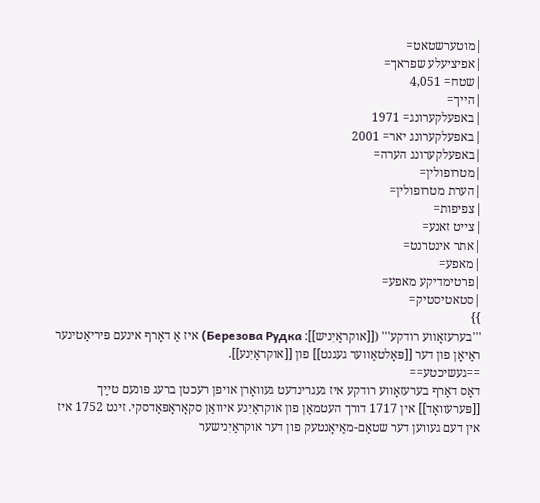|מוטערשטאט=
|אפיציעלע שפראך=
|שטח= 4,051
|הייך=
|באפעלקערונג= 1971
|באפעלקערונג יאר= 2001
|באפעלקערונג הערה=
|מטרופולין=
|הערת מטרופולין=
|צפיפות=
|צייט זאנע=
|אתר אינטרנט=
|מאפע=
|פרטימדיקע מאפע=
|סטאטיסטיק=
}}
'''בערעזאָווע רודקע''' ([[אוקראַיִניש]]: Березова Рудка) איז אַ דאָרף אינעם פּיריאַטינער ראַיאָן פון דער [[פּאָלטאַווער געגנט]] פון [[אוקראַיִנע]].
==געשיכטע==
דאָס דאָרף בערעזאָווע רודקע איז געגרינדעט געוואָרן אויפן רעכטן ברעג פונעם טײַך [[פּערעוואָד]] אין 1717 דורך העטמאַן פון אוקראַיִנע איוואַן סקאָראָפּאַדסקי. זינט 1752 איז אין דעם געווען דער שטאַם-מאַיאָנטעק פון דער אוקראַיִנישער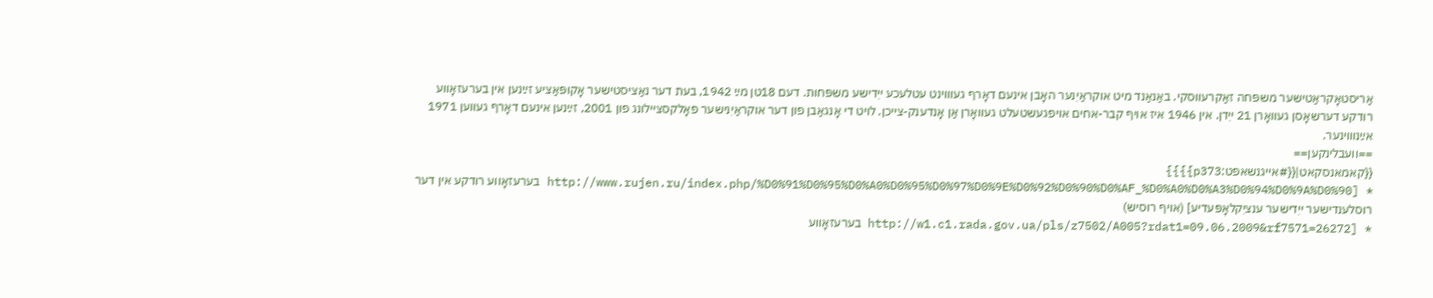אַריסטאָקראַטישער משפּחה זאַקרעווסקי. באַנאַנד מיט אוקראַיִנער האָבן אינעם דאָרף געוווינט עטלעכע ייִדישע משפּחות. דעם 18טן מײַ 1942, בעת דער נאַציסטישער אָקופּאַציע זײַנען אין בערעזאָווע רודקע דערשאָסן געוואָרן 21 ייִדן. אין 1946 איז אויף קבר-אחים אויפגעשטעלט געוואָרן אַן אָנדענק-צייכן. לויט די אָנגאַבן פון דער אוקראַיִנישער פאָלקסציילונג פון 2001, זײַנען אינעם דאָרף געווען 1971 אײַנוווינער.
==וועבלינקען==
{{קאמאנסקאט|{{#אייגנשאפט:p373}}}}
* [http://www.rujen.ru/index.php/%D0%91%D0%95%D0%A0%D0%95%D0%97%D0%9E%D0%92%D0%90%D0%AF_%D0%A0%D0%A3%D0%94%D0%9A%D0%90 בערעזאָווע רודקע אין דער רוסלענדישער ייִדישער ענציִקלאָפּעדיע] (אויף רוסיש)
* [http://w1.c1.rada.gov.ua/pls/z7502/A005?rdat1=09.06.2009&rf7571=26272 בערעזאָווע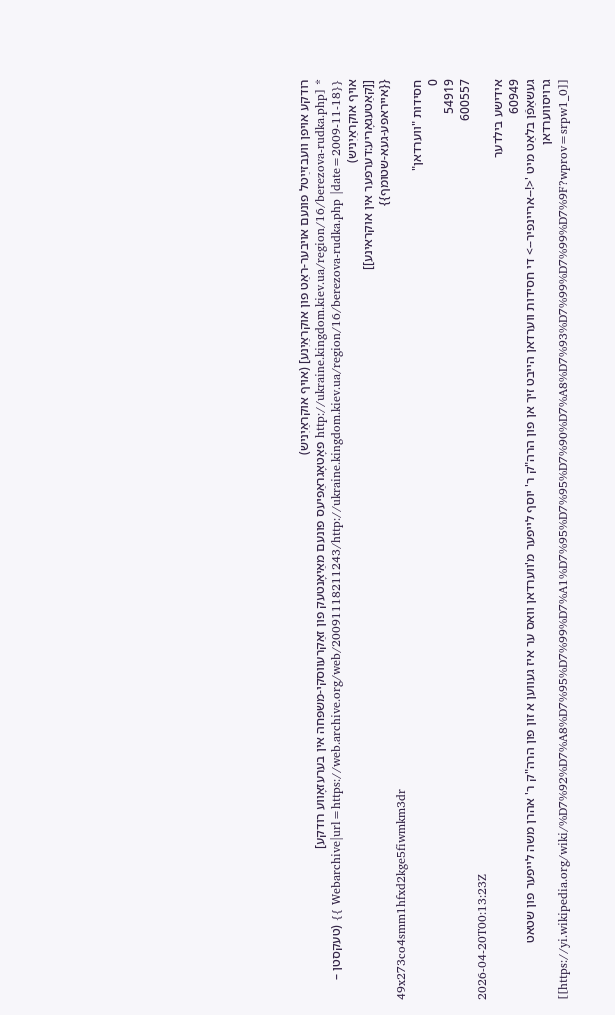רודקע אויפן וועבזײַטל פונעם אויבער-ראַט פון אוקראַיִנע] (אויף אוקראַיִניש)
* [http://ukraine.kingdom.kiev.ua/region/16/berezova-rudka.php פאָטאָגראַפיעס פונעם מאַיאָנטעק פון זאַקרעווסקי-משפּחה אין בערעזאָווע רודקע] {{Webarchive|url=https://web.archive.org/web/20091118211243/http://ukraine.kingdom.kiev.ua/region/16/berezova-rudka.php |date=2009-11-18 }} (טעקסטן – אויף אוקראַיִניש)
[[קאַטעגאָריע:דערפער אין אוקראינע]]
{{אייראפע-געא-שטומף}}
49x273co4smm1hfxd2kge5fiwmkm3dr
חסידות "ווערדאן"
0
54919
600557
2026-04-20T00:13:23Z
אידישע בילדער
60949
געשאַפֿן בלאַט מיט '<!--אריינפיר--> די חסידות ווערדאן הייבט זיך אן פון הרה"ק ר' יוסף לייפער מ'ווערדאן וואס ער איז געווען א זון פון הרה"ק ר' אהרן משה לייפער פון שטאט גרויסווערדאן [[https://yi.wikipedia.org/wiki/%D7%92%D7%A8%D7%95%D7%99%D7%A1%D7%95%D7%95%D7%90%D7%A8%D7%93%D7%99%D7%99%D7%9F?wprov=srpw1_0]]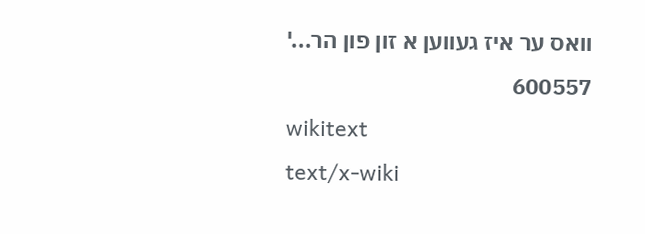וואס ער איז געווען א זון פון הר...'
600557
wikitext
text/x-wiki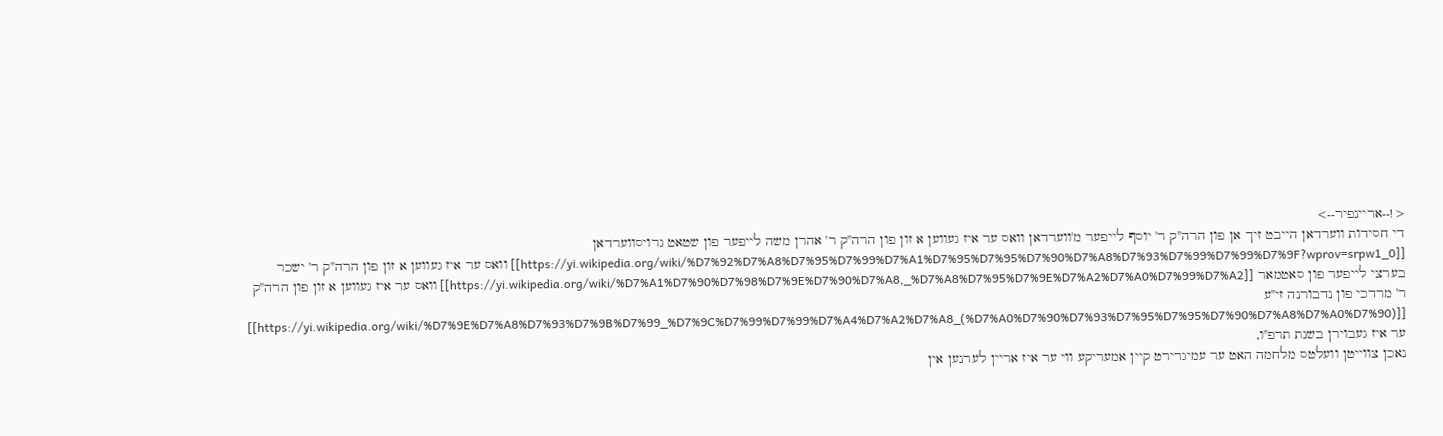<!--אריינפיר-->
די חסידות ווערדאן הייבט זיך אן פון הרה"ק ר' יוסף לייפער מ'ווערדאן וואס ער איז געווען א זון פון הרה"ק ר' אהרן משה לייפער פון שטאט גרויסווערדאן [[https://yi.wikipedia.org/wiki/%D7%92%D7%A8%D7%95%D7%99%D7%A1%D7%95%D7%95%D7%90%D7%A8%D7%93%D7%99%D7%99%D7%9F?wprov=srpw1_0]] וואס ער איז געווען א זון פון הרה"ק ר' ישכר בערצי לייפער פון סאטמאר [[https://yi.wikipedia.org/wiki/%D7%A1%D7%90%D7%98%D7%9E%D7%90%D7%A8,_%D7%A8%D7%95%D7%9E%D7%A2%D7%A0%D7%99%D7%A2]] וואס ער איז געווען א זון פון הרה"ק ר' מרדכי פון נדבורנה זי"ע [[https://yi.wikipedia.org/wiki/%D7%9E%D7%A8%D7%93%D7%9B%D7%99_%D7%9C%D7%99%D7%99%D7%A4%D7%A2%D7%A8_(%D7%A0%D7%90%D7%93%D7%95%D7%95%D7%90%D7%A8%D7%A0%D7%90)]] ער איז געבוירן בשנת תרפ"ו,
נאכן צווייטן וועלטס מלחמה האט ער עמיגרירט קיין אמעריקע ווי ער איז אריין לערנען אין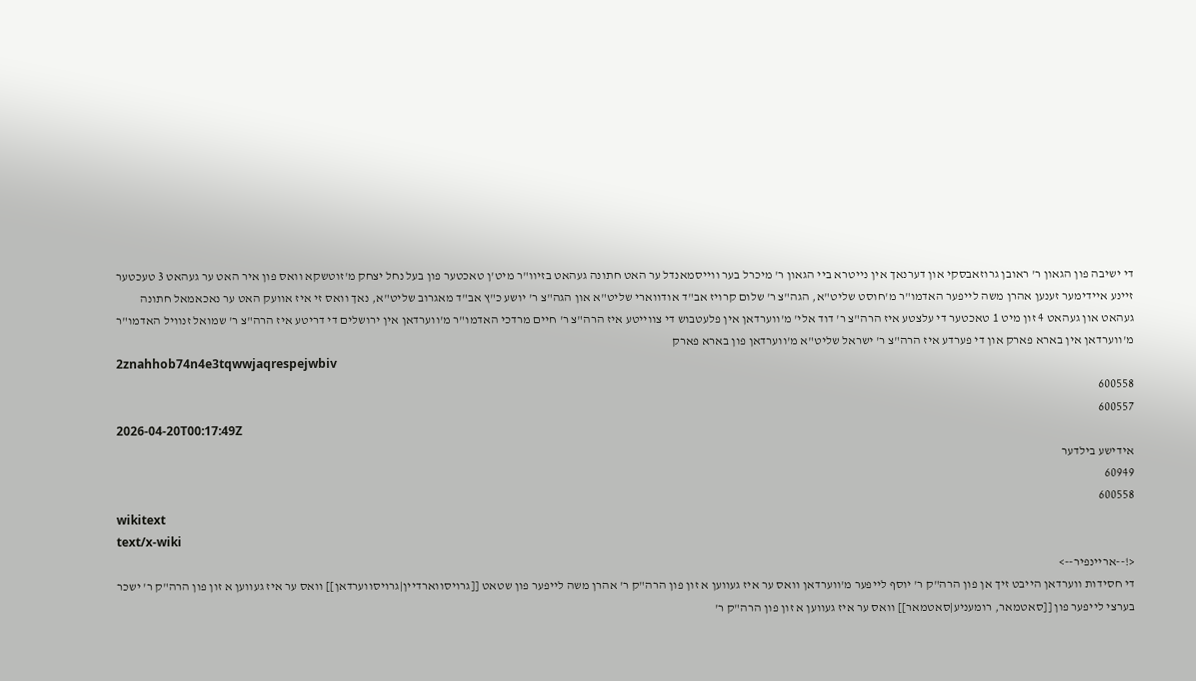די ישיבה פון הגאון ר' ראובן גרוזאבסקי און דערנאך אין נייטרא ביי הגאון ר' מיכרל בער ווייסמאנדל ער האט חתונה געהאט בזיוו"ר מיט'ן טאכטער פון בעל נחל יצחק מ'זוטשקא וואס פון איר האט ער געהאט 3 טעכטער זיינע איידימער זענען אהרן משה לייפער האדמו"ר מ'חוסט שליט"א, הגה"צ ר' שלום קרויז אב"ד אודווארי שליט"א און הגה"צ ר' יושע כ"ץ אב"ד מאגרוב שליט"א, נאך וואס זי איז אוועק האט ער נאכאמאל חתונה געהאט און געהאט 4 זון מיט 1 טאכטער די עלצטע איז הרה"צ ר' דוד אלי' מ'ווערדאן אין פלעטבוש די צווייטע איז הרה"צ ר' חיים מרדכי האדמו"ר מ'ווערדאן אין ירושלים די דריטע איז הרה"צ ר' שמואל זנוויל האדמו"ר מ'ווערדאן אין בארא פארק און די פערדע איז הרה"צ ר' ישראל שליט"א מ'ווערדאן פון בארא פארק
2znahhob74n4e3tqwwjaqrespejwbiv
600558
600557
2026-04-20T00:17:49Z
אידישע בילדער
60949
600558
wikitext
text/x-wiki
<!--אריינפיר-->
די חסידות ווערדאן הייבט זיך אן פון הרה"ק ר' יוסף לייפער מ'ווערדאן וואס ער איז געווען א זון פון הרה"ק ר' אהרן משה לייפער פון שטאט [[גרויסווארדיין|גרויסווערדאן]] וואס ער איז געווען א זון פון הרה"ק ר' ישכר בערצי לייפער פון [[סאטמאר, רומעניע|סאטמאר]] וואס ער איז געווען א זון פון הרה"ק ר'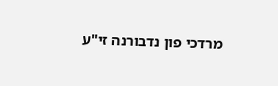מרדכי פון נדבורנה זי"ע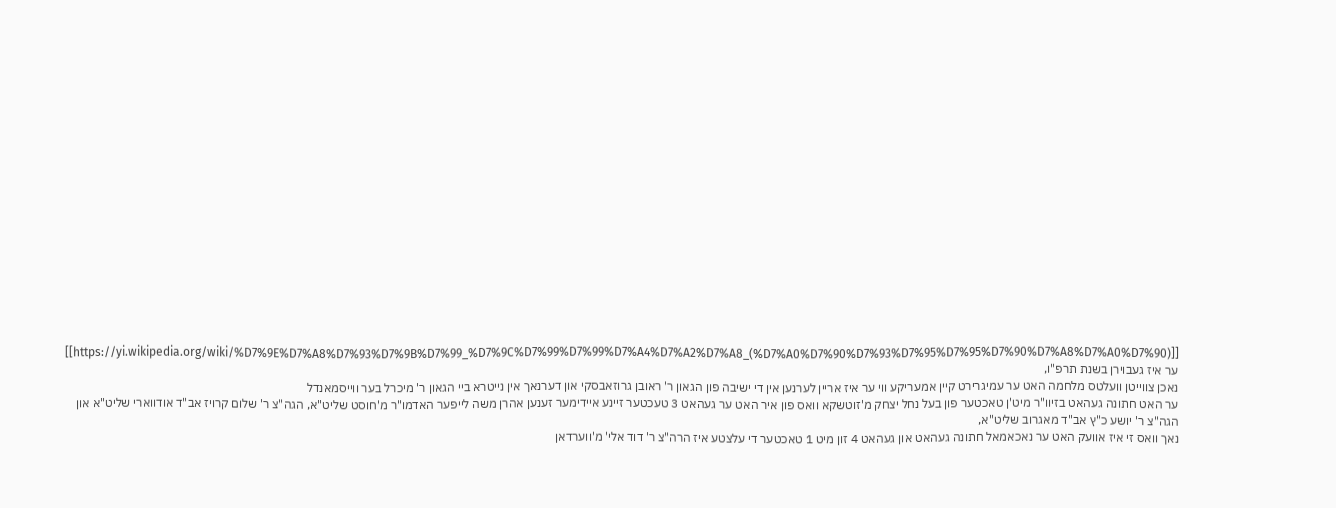[[https://yi.wikipedia.org/wiki/%D7%9E%D7%A8%D7%93%D7%9B%D7%99_%D7%9C%D7%99%D7%99%D7%A4%D7%A2%D7%A8_(%D7%A0%D7%90%D7%93%D7%95%D7%95%D7%90%D7%A8%D7%A0%D7%90)]] ער איז געבוירן בשנת תרפ"ו,
נאכן צווייטן וועלטס מלחמה האט ער עמיגרירט קיין אמעריקע ווי ער איז אריין לערנען אין די ישיבה פון הגאון ר' ראובן גרוזאבסקי און דערנאך אין נייטרא ביי הגאון ר' מיכרל בער ווייסמאנדל
ער האט חתונה געהאט בזיוו"ר מיט'ן טאכטער פון בעל נחל יצחק מ'זוטשקא וואס פון איר האט ער געהאט 3 טעכטער זיינע איידימער זענען אהרן משה לייפער האדמו"ר מ'חוסט שליט"א, הגה"צ ר' שלום קרויז אב"ד אודווארי שליט"א און הגה"צ ר' יושע כ"ץ אב"ד מאגרוב שליט"א,
נאך וואס זי איז אוועק האט ער נאכאמאל חתונה געהאט און געהאט 4 זון מיט 1 טאכטער די עלצטע איז הרה"צ ר' דוד אלי' מ'ווערדאן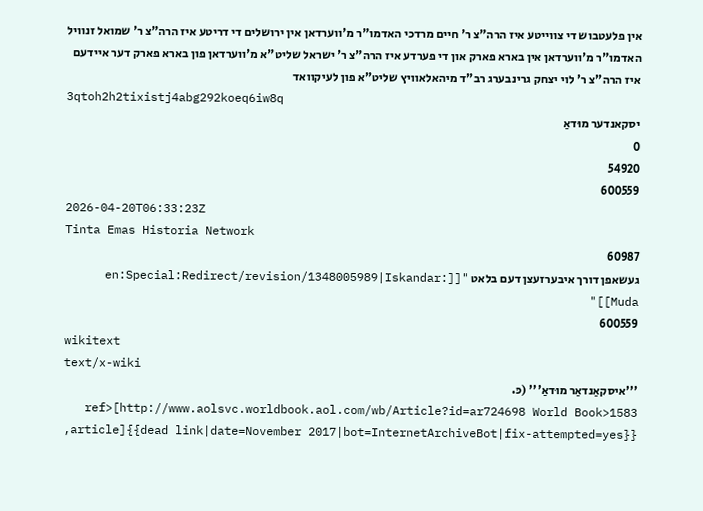אין פלעטבוש די צווייטע איז הרה"צ ר' חיים מרדכי האדמו"ר מ'ווערדאן אין ירושלים די דריטע איז הרה"צ ר' שמואל זנוויל האדמו"ר מ'ווערדאן אין בארא פארק און די פערדע איז הרה"צ ר' ישראל שליט"א מ'ווערדאן פון בארא פארק דער איידעם איז הרה"צ ר' לוי יצחק גרינבערג רב"ד מיהאלאוויץ שליט"א פון לעיקוואד
3qtoh2h2tixistj4abg292koeq6iw8q
יסקאנדער מוּדאַ
0
54920
600559
2026-04-20T06:33:23Z
Tinta Emas Historia Network
60987
געשאפן דורך איבערזעצן דעם בלאט "[[:en:Special:Redirect/revision/1348005989|Iskandar Muda]]"
600559
wikitext
text/x-wiki
'''איסקאַנדאַר מוּדאַ''' (כּ. 1583<ref>[http://www.aolsvc.worldbook.aol.com/wb/Article?id=ar724698 World Book article]{{dead link|date=November 2017|bot=InternetArchiveBot|fix-attempted=yes}},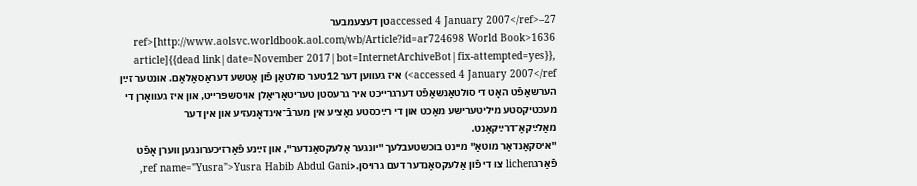accessed 4 January 2007</ref>–27טן דעצעמבער 1636<ref>[http://www.aolsvc.worldbook.aol.com/wb/Article?id=ar724698 World Book article]{{dead link|date=November 2017|bot=InternetArchiveBot|fix-attempted=yes}}, accessed 4 January 2007</ref>) איז געווען דער 12טער סולטאַן פֿון אַטשע דעראַסאַלאַם. אונטער זײַן הערשאַפֿט האָט די סולטאַנשאַפֿט דערגרייכט איר גרעסטן טעריטאָריאַלן אויסשפּרייט, און איז געוואָרן די מעכטיקסטע מיליטערישע מאַכט און די רײַכסטע נאַציע אין מערבֿ־אינדאָנעזיע און אין דער מאַלײַקאַ־דרײַקאַנט.
"איסקאַנדאַר מוטאַ" מיינט בוכשטעבלעך "יונגער אַלעקסאַנדער", און זײַנע פֿאַרזיכערונגען ווערן אָפֿט פֿאַרגlichen צו די פֿון אַלעקסאַנדער דעם גרויסן.<ref name="Yusra">Yusra Habib Abdul Gani,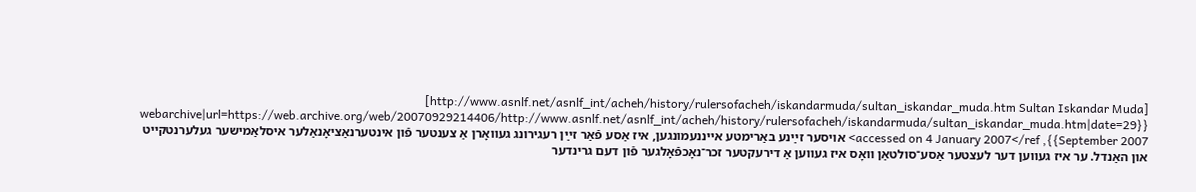[http://www.asnlf.net/asnlf_int/acheh/history/rulersofacheh/iskandarmuda/sultan_iskandar_muda.htm Sultan Iskandar Muda] {{webarchive|url=https://web.archive.org/web/20070929214406/http://www.asnlf.net/asnlf_int/acheh/history/rulersofacheh/iskandarmuda/sultan_iskandar_muda.htm|date=29 September 2007}}, accessed on 4 January 2007</ref> אויסער זײַנע באַרימטע אייננעמונגען, איז אַסע פֿאַר זײַן רעגירונג געוואָרן אַ צענטער פֿון אינטערנאַציאָנאַלער איסלאַמישער געלערנטקייט און האַנדל. ער איז געווען דער לעצטער אַסע־סולטאַן וואָס איז געווען אַ דירעקטער זכר־נאָכפֿאָלגער פֿון דעם גרינדער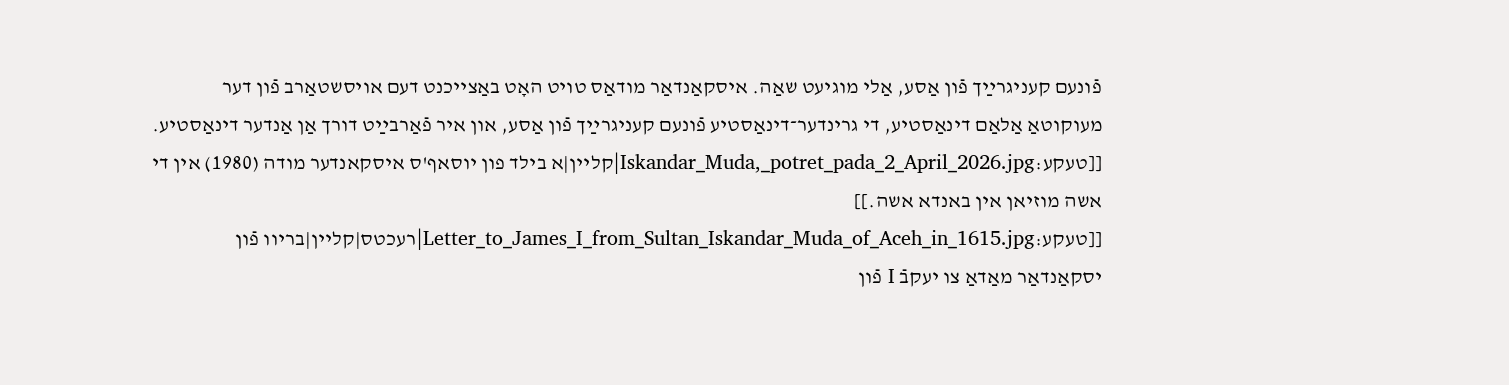פֿונעם קעניגרײַך פֿון אַסע, אַלי מוגיעט שאַה. איסקאַנדאַר מודאַס טויט האָט באַצייכנט דעם אויסשטאַרב פֿון דער מעוקוטאַ אַלאַם דינאַסטיע, די גרינדער־דינאַסטיע פֿונעם קעניגרײַך פֿון אַסע, און איר פֿאַרבײַט דורך אַן אַנדער דינאַסטיע.
[[טעקע:Iskandar_Muda,_potret_pada_2_April_2026.jpg|קליין|א בילד פון יוסאף'ס איסקאנדער מודה (1980) אין די אשה מוזיאן אין באנדא אשה.]]
[[טעקע:Letter_to_James_I_from_Sultan_Iskandar_Muda_of_Aceh_in_1615.jpg|רעכטס|קליין|בריוו פֿון יסקאַנדאַר מאַדאַ צו יעקבֿ I פֿון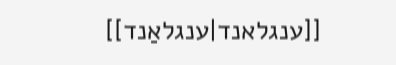[[ענגלאנד|ענגלאַנד]]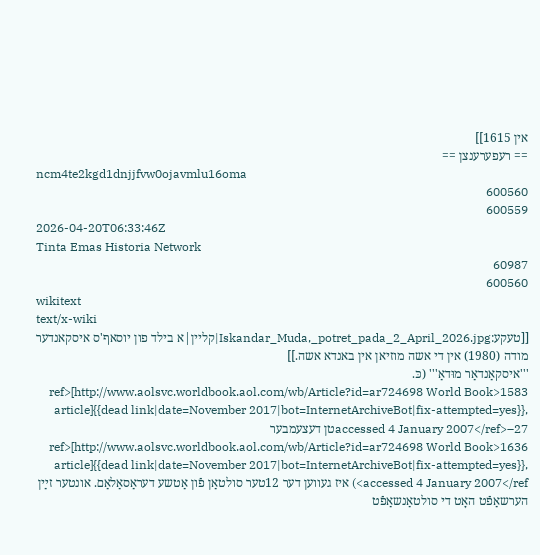אין 1615]]
== רעפערענצן ==
ncm4te2kgd1dnjjfvw0ojavmlu16oma
600560
600559
2026-04-20T06:33:46Z
Tinta Emas Historia Network
60987
600560
wikitext
text/x-wiki
[[טעקע:Iskandar_Muda,_potret_pada_2_April_2026.jpg|קליין|א בילד פון יוסאף'ס איסקאנדער מודה (1980) אין די אשה מוזיאן אין באנדא אשה.]]
'''איסקאַנדאַר מוּדאַ''' (כּ. 1583<ref>[http://www.aolsvc.worldbook.aol.com/wb/Article?id=ar724698 World Book article]{{dead link|date=November 2017|bot=InternetArchiveBot|fix-attempted=yes}}, accessed 4 January 2007</ref>–27טן דעצעמבער 1636<ref>[http://www.aolsvc.worldbook.aol.com/wb/Article?id=ar724698 World Book article]{{dead link|date=November 2017|bot=InternetArchiveBot|fix-attempted=yes}}, accessed 4 January 2007</ref>) איז געווען דער 12טער סולטאַן פֿון אַטשע דעראַסאַלאַם. אונטער זײַן הערשאַפֿט האָט די סולטאַנשאַפֿט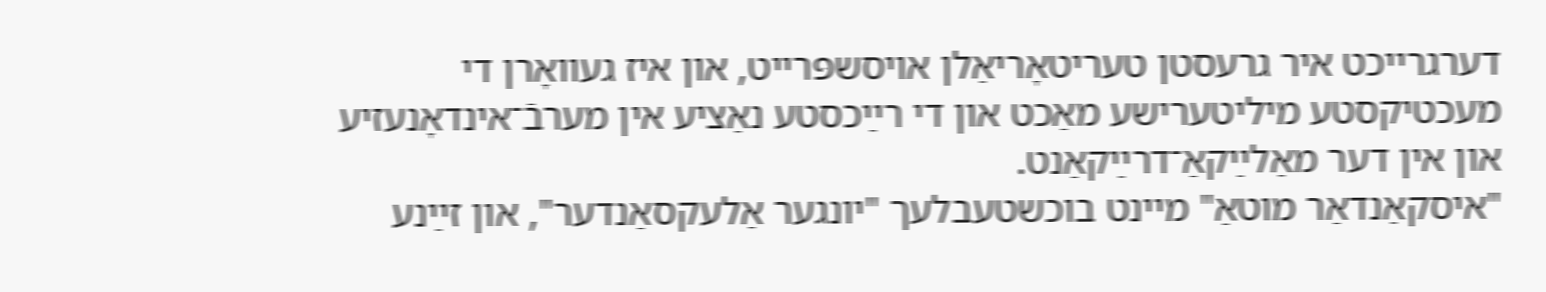דערגרייכט איר גרעסטן טעריטאָריאַלן אויסשפּרייט, און איז געוואָרן די מעכטיקסטע מיליטערישע מאַכט און די רײַכסטע נאַציע אין מערבֿ־אינדאָנעזיע און אין דער מאַלײַקאַ־דרײַקאַנט.
"איסקאַנדאַר מוטאַ" מיינט בוכשטעבלעך "יונגער אַלעקסאַנדער", און זײַנע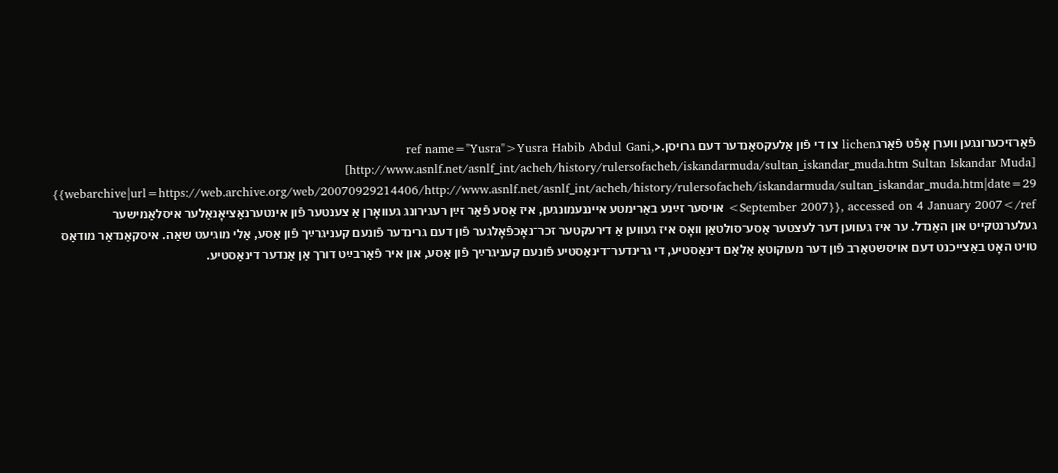פֿאַרזיכערונגען ווערן אָפֿט פֿאַרגlichen צו די פֿון אַלעקסאַנדער דעם גרויסן.<ref name="Yusra">Yusra Habib Abdul Gani, [http://www.asnlf.net/asnlf_int/acheh/history/rulersofacheh/iskandarmuda/sultan_iskandar_muda.htm Sultan Iskandar Muda] {{webarchive|url=https://web.archive.org/web/20070929214406/http://www.asnlf.net/asnlf_int/acheh/history/rulersofacheh/iskandarmuda/sultan_iskandar_muda.htm|date=29 September 2007}}, accessed on 4 January 2007</ref> אויסער זײַנע באַרימטע אייננעמונגען, איז אַסע פֿאַר זײַן רעגירונג געוואָרן אַ צענטער פֿון אינטערנאַציאָנאַלער איסלאַמישער געלערנטקייט און האַנדל. ער איז געווען דער לעצטער אַסע־סולטאַן וואָס איז געווען אַ דירעקטער זכר־נאָכפֿאָלגער פֿון דעם גרינדער פֿונעם קעניגרײַך פֿון אַסע, אַלי מוגיעט שאַה. איסקאַנדאַר מודאַס טויט האָט באַצייכנט דעם אויסשטאַרב פֿון דער מעוקוטאַ אַלאַם דינאַסטיע, די גרינדער־דינאַסטיע פֿונעם קעניגרײַך פֿון אַסע, און איר פֿאַרבײַט דורך אַן אַנדער דינאַסטיע.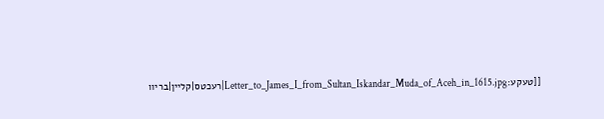[[טעקע:Letter_to_James_I_from_Sultan_Iskandar_Muda_of_Aceh_in_1615.jpg|רעכטס|קליין|בריוו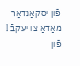פֿון יסקאַנדאַר מאַדאַ צו יעקבֿ I פֿון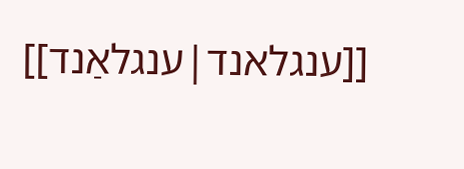[[ענגלאנד|ענגלאַנד]]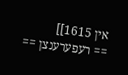אין 1615]]
== רעפערענצן ==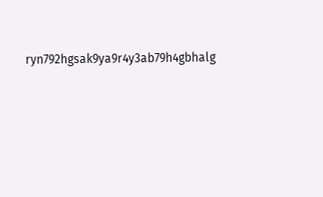ryn792hgsak9ya9r4y3ab79h4gbhalg